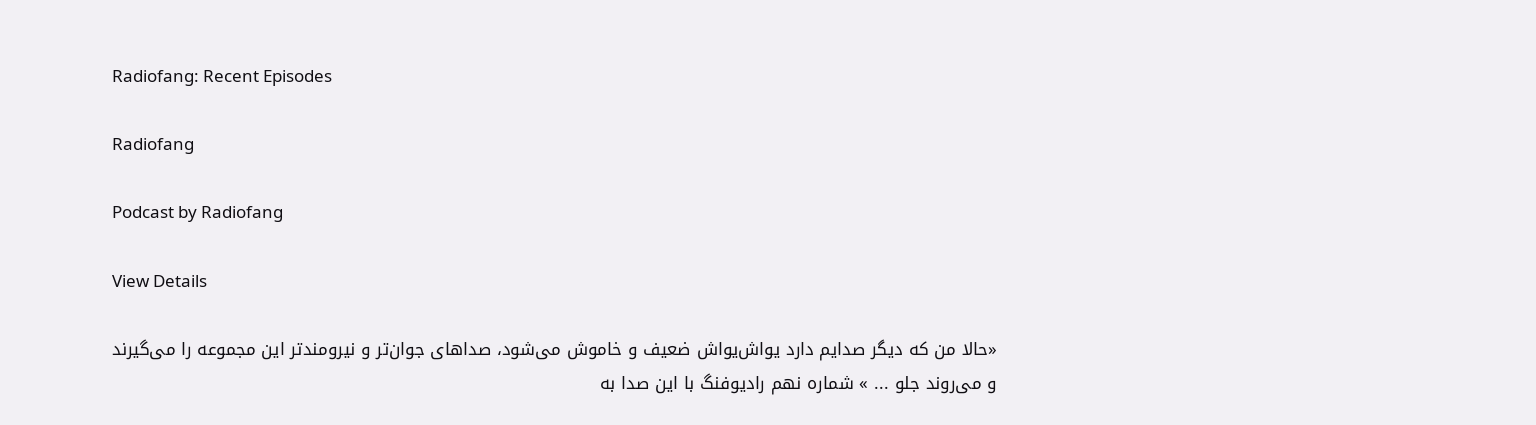Radiofang: Recent Episodes

Radiofang

Podcast by Radiofang

View Details

«حالا من که دیگر صدایم دارد یواش‌یواش ضعیف و خاموش می‌شود، صداهای جوان‌تر و نیرومندتر این مجموعه را می‌گیرند و می‌روند جلو ... » شماره نهم رادیوفنگ با این صدا به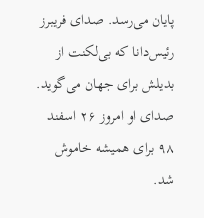پایان می‌رسد. صدای فریبرز رئیس‌دانا که بی‌لکنت از بدیلش برای جهان می‌گوید. صدای او امروز ۲۶ اسفند ۹۸ برای همیشه خاموش شد.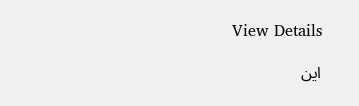View Details

این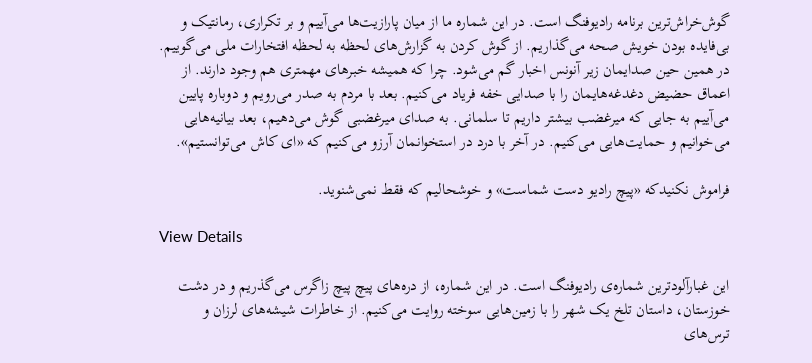گوش‌خراش‌ترین برنامه رادیوفنگ است. در این شماره ما از میان پارازیت‌ها می‌آییم و بر تکراری، رمانتیک و بی‌فایده بودن خویش صحه می‌گذاریم. از گوش کردن به گزارش‌های لحظه به لحظه افتخارات ملی می‌گوییم. در همین حین صدایمان زیر آنونس اخبار گم می‌شود. چرا که همیشه خبرهای مهمتری هم وجود دارند. از اعماق حضیض دغدغه‌هایمان را با صدایی خفه فریاد می‌کنیم. بعد با مردم به صدر می‌رویم و دوباره پایین می‌آییم به جایی که میرغضب بیشتر داریم تا سلمانی. به صدای میرغضبی گوش می‌دهیم، بعد بیانیه‌هایی می‌خوانیم و حمایت‌هایی می‌کنیم. در آخر با درد در استخوانمان آرزو می‌کنیم که «ای کاش می‌توانستیم».

فراموش نکنیدکه «پیچ رادیو دست شماست» و خوشحالیم که فقط نمی‌شنوید.

View Details

این غبارآلودترین شماره‌ی رادیوفنگ است. در این شماره، از دره‌های پیچ پیچ زاگرس می‌گذریم و در دشت خوزستان، داستان تلخ یک شهر را با زمین‌هایی سوخته روایت می‌کنیم. از خاطرات شیشه‌های لرزان و ترس‌های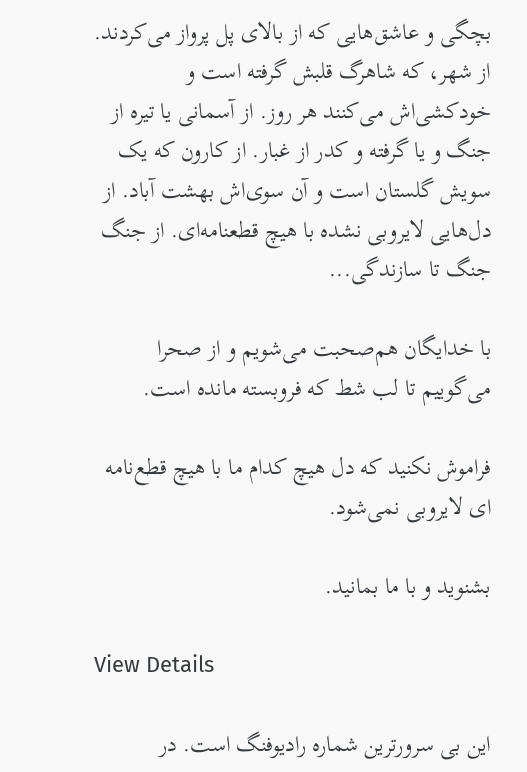بچگی و عاشق‌هایی که از بالای پل پرواز می‌کردند. از شهر، که شاهرگ قلبش گرفته است و خودکشی‌اش می‌کنند هر روز. از آسمانی یا تیره از جنگ و یا گرفته و کدر از غبار. از کارون که یک سویش گلستان است و آن سوی‌اش بهشت آباد. از دل‌هایی لایروبی نشده با هیچ قطعنامه‌ای. از جنگ جنگ تا سازندگی...

با خدایگان هم‌صحبت می‌شویم و از صحرا می‌گوییم تا لب شط که فروبسته مانده است.

فراموش نکنید که دل هیچ کدام ما با هیچ قطع‌نامه ای لایروبی نمی‌شود.

بشنوید و با ما بمانید.

View Details

این بی سرورترین شماره رادیوفنگ است. در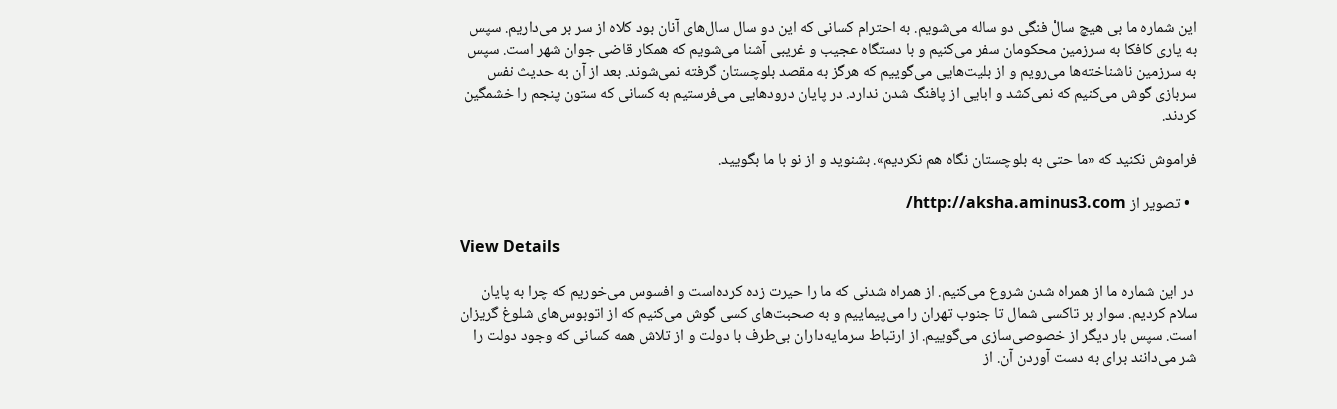این شماره ما بی هیچ سالْ فنگی دو ساله می‌شویم. به احترام کسانی که این دو سال سال‌‌های آنان بود کلاه از سر بر می‌داریم. سپس به یاری کافکا به سرزمین محکومان سفر می‌کنیم و با دستگاه عجیب و غریبی آشنا می‌شویم که همکار قاضی جوان شهر است. سپس به سرزمین ناشناخته‌ها می‌رویم و از بلیت‌هایی می‌گوییم که هرگز به مقصد بلوچستان گرفته نمی‌شوند. بعد از آن به حدیث نفس سربازی گوش می‌کنیم که نمی‌کشد و ابایی از پافنگ شدن ندارد. در پایان درودهایی می‌فرستیم به کسانی که ستون پنجم را خشمگین کردند.

فراموش نکنید که «ما حتی به بلوچستان نگاه هم نکردیم». بشنوید و از نو با ما بگویید.

  • تصویر از http://aksha.aminus3.com/

View Details

 در این شماره ما از همراه شدن شروع می‌کنیم. از همراه شدنی که ما را حیرت زده کرده‌است و افسوس می‌خوریم که چرا به پایان سلام کردیم. سوار بر تاکسی شمال تا جنوب تهران را می‌پیماییم و به صحبت‌های کسی گوش می‌کنیم که از اتوبوس‌های شلوغ گریزان است. سپس بار دیگر از خصوصی‌سازی می‌گوییم. از ارتباط سرمایه‌داران بی‌طرف با دولت و از تلاش همه کسانی که وجود دولت را شر می‌دانند برای به دست آوردن آن. از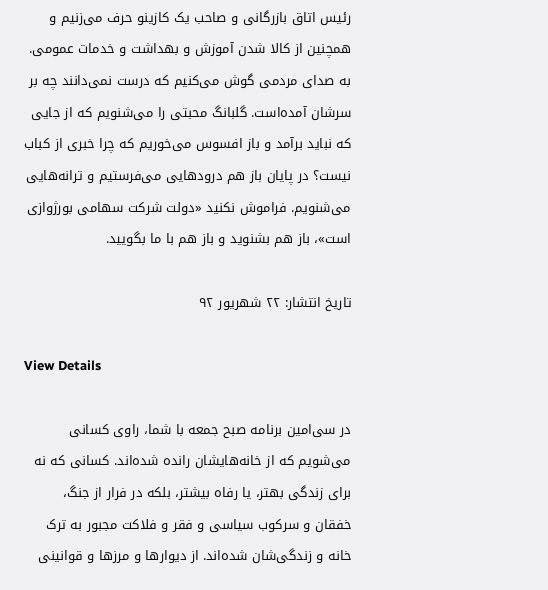رئیس اتاق بازرگانی و صاحب یک کازینو حرف می‌زنیم و همچنین از کالا شدن آموزش و بهداشت و خدمات عمومی. به صدای مردمی گوش می‌کنیم که درست نمی‌دانند چه بر سرشان آمده‌است. گلبانگ محبتی را می‌شنویم که از جایی که نباید برآمد و باز افسوس می‌خوریم که چرا خبری از کباب نیست؟ در پایان باز هم درودهایی می‌فرستیم و ترانه‌هایی می‌شنویم. فراموش نکنید «دولت شرکت سهامی بورژوازی است»، باز هم بشنوید و باز هم با ما بگویید.

تاریخ انتشار: ۲۲ شهریور ۹۲

View Details

در سی‌امین برنامه صبح جمعه با شما، راوی کسانی می‌شویم که از خانه‌هایشان رانده شده‌اند. کسانی که نه برای زندگی بهتر، یا رفاه بیشتر، بلکه در فرار از جنگ، خفقان و سرکوب سیاسی و فقر و فلاکت مجبور به ترک خانه و زندگی‌شان شده‌اند. از دیوارها و مرزها و قوانینی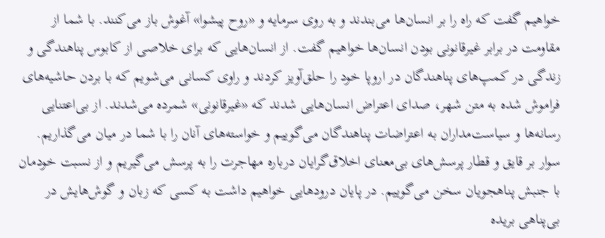خواهیم گفت که راه را بر انسان‌ها می‌بندند و به روی سرمایه و «روح پیشوا» آغوش باز می‌کنند. با شما از مقاومت در برابر غیرقانونی بودن انسان‌ها خواهیم گفت. از انسان‌هایی که برای خلاصی از کابوس پناهندگی و زندگی در کمپ‌های پناهندگان در اروپا خود را حلق‌آویز کردند و راوی کسانی ‌می‌شویم که با بردن حاشیه‌های فراموش شده به متن شهر، صدای اعتراض انسان‌هایی شدند که «غیرقانونی» شمرده می‌شدند. از بی‌اعتنایی رسانه‌ها و سیاست‌مداران به اعتراضات پناهندگان می‌گوییم و خواسته‌های آنان را با شما در میان می‌گذاریم. سوار بر قایق و قطار پرسش‌های بی‌معنای اخلاق‌گرایان درباره مهاجرت را به پرسش می‌گیریم و از نسبت خودمان با جنبش پناهجویان سخن می‌گوییم. در پایان درودهایی خواهیم داشت به کسی که زبان و گوش‌هایش در بی‌پناهی بریده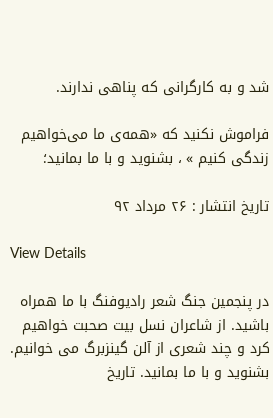شد و به کارگرانی که پناهی ندارند.

فراموش نکنید که «همه‌ی ما می‌خواهیم زندگی کنیم » ، بشنوید و با ما بمانید؛

تاریخ انتشار : ۲۶ مرداد ۹۲

View Details

در پنجمین جنگ شعر رادیوفنگ با ما همراه باشید. از شاعران نسل بیت صحبت خواهیم کرد و چند شعری از آلن گینزبرگ می خوانیم. بشنوید و با ما بمانید. تاریخ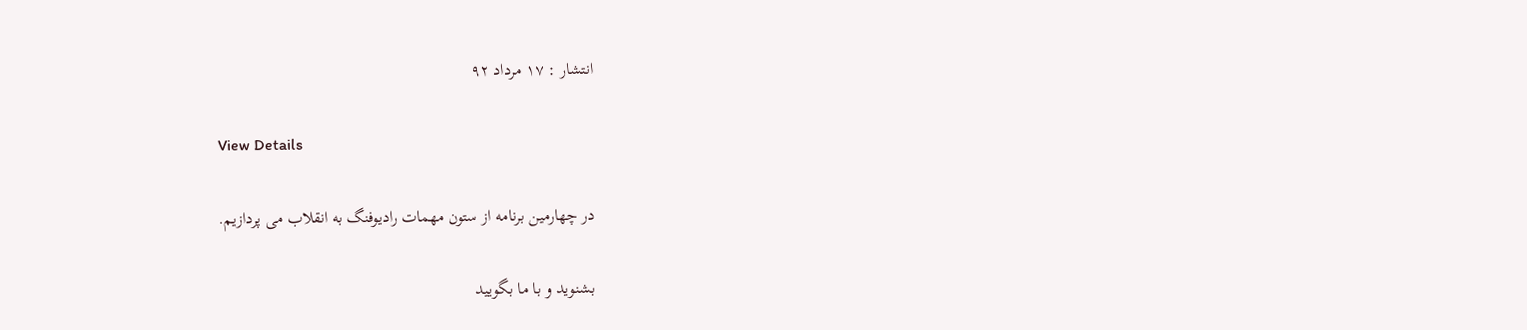انتشار : ۱۷ مرداد ۹۲

View Details

در چهارمین برنامه از ستون مهمات رادیوفنگ به انقلاب می پردازیم.

بشنوید و با ما بگویید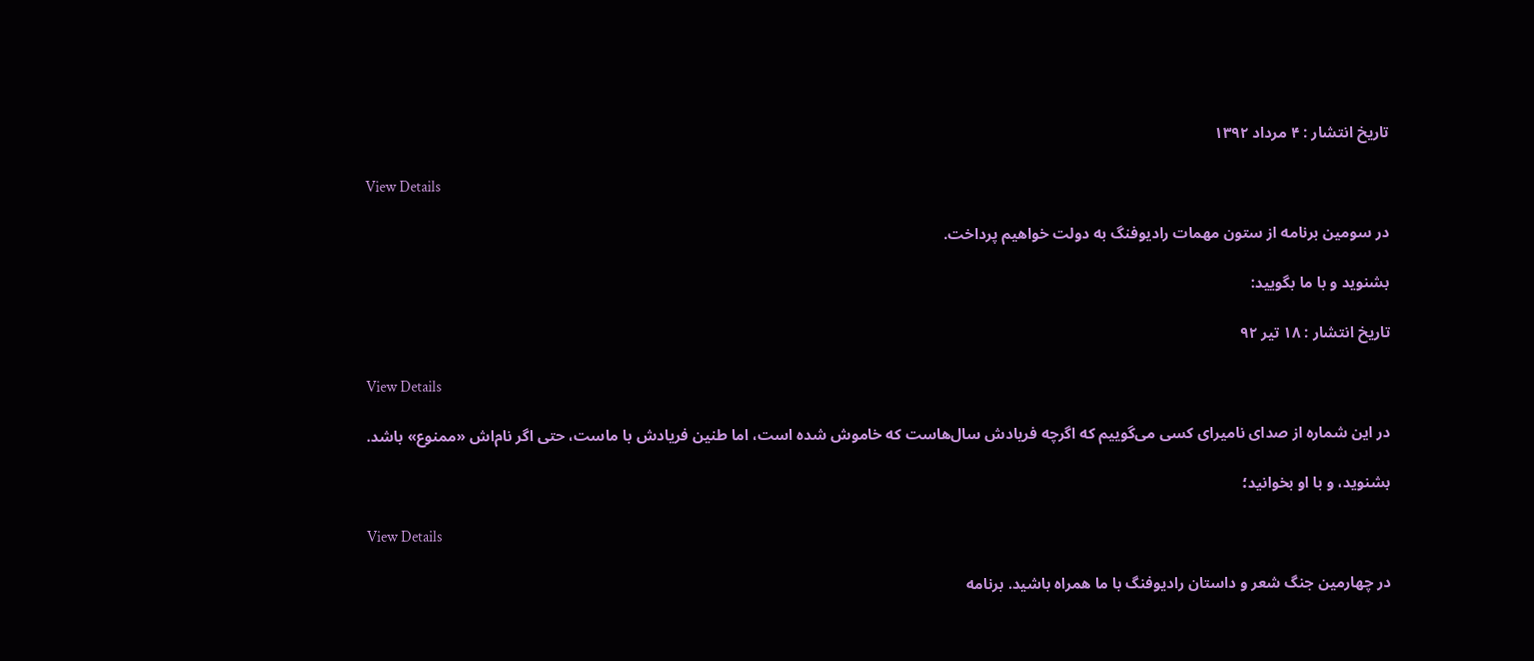تاریخ انتشار : ۴ مرداد ۱۳۹۲

View Details

در سومین برنامه از ستون مهمات رادیوفنگ به دولت خواهیم پرداخت.

بشنوید و با ما بگویید:

تاریخ انتشار : ۱۸ تیر ۹۲

View Details

در این شماره از صدای نامیرای کسی می‌گوییم که اگرچه فریادش سال‌هاست که خاموش شده است، اما طنین فریادش با ماست، حتی اگر نام‌اش «ممنوع» باشد.

بشنوید، و با او بخوانید؛

View Details

در چهارمین جنگ شعر و داستان رادیوفنگ با ما همراه باشید. برنامه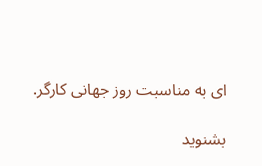ای به مناسبت روز جهانی کارگر.

بشنوید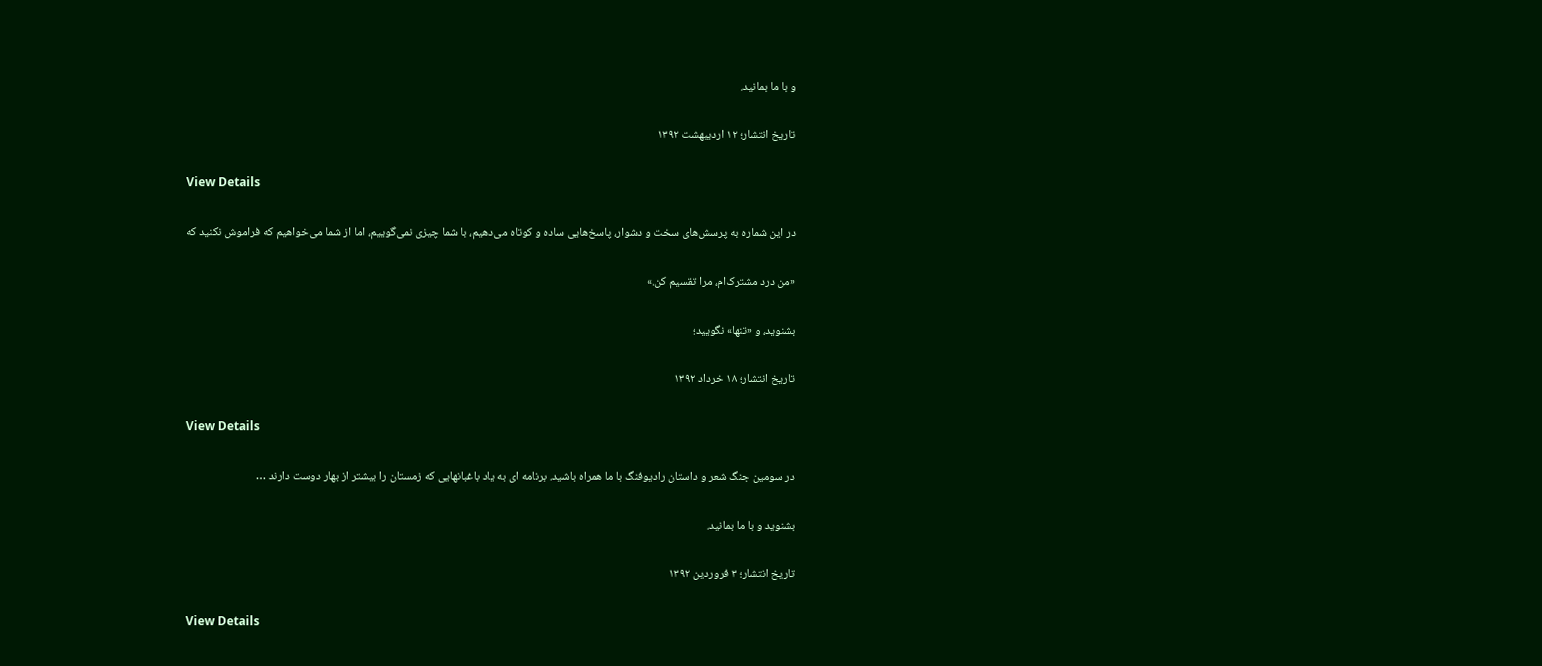و با ما بمانید.

تاریخ انتشار؛ ۱۲ اردیبهشت ۱۳۹۲

View Details

در این شماره به پرسش‌های سخت و دشوار، پاسخ‌هایی ساده و کوتاه می‌دهیم، با شما چیزی نمی‌گوییم، اما از شما می‌خواهیم که فراموش نکنید که

«من درد مشترک‌ام، مرا تقسیم کن.»

بشنوید، و «تنها» نگویید؛

تاریخ انتشار؛ ۱۸ خرداد ۱۳۹۲

View Details

در سومین جنگ شعر و داستان رادیوفنگ با ما همراه باشید. برنامه ای به یاد باغبانهایی که زمستان را بیشتر از بهار دوست دارند …

بشنوید و با ما بمانید.

تاریخ انتشار؛ ۳ فروردین ۱۳۹۲

View Details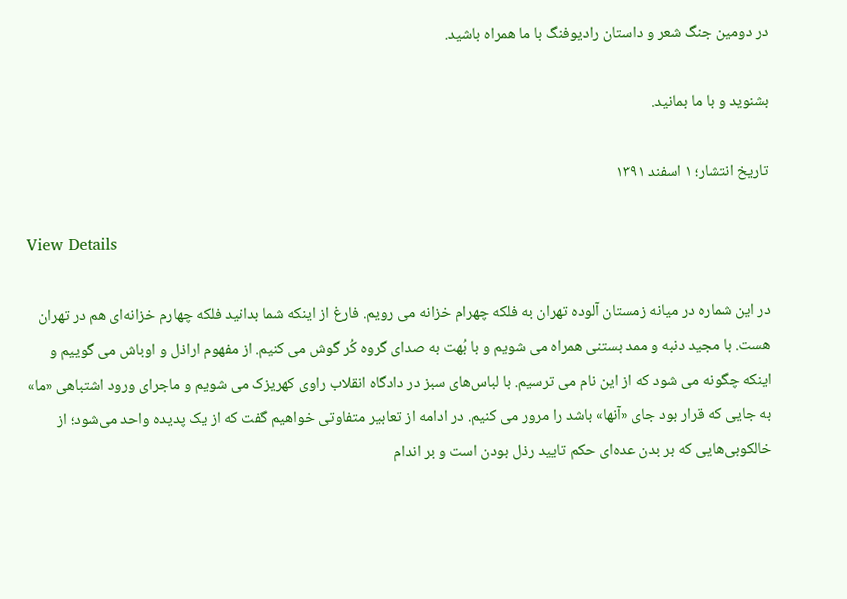در دومین جنگ شعر و داستان رادیوفنگ با ما همراه باشید.

بشنوید و با ما بمانید.

تاریخ انتشار؛ ۱ اسفند ۱۳۹۱

View Details

در این شماره در میانه زمستان آلوده تهران به فلکه چهرام خزانه می رویم. فارغ از اینکه شما بدانید فلکه چهارم خزانه‌ای هم در تهران هست. با مجید دنبه و ممد بستنی همراه می شویم و با بُهت به صدای گروه کُر گوش می کنیم. از مفهوم اراذل و اوباش می گوییم و اینکه چگونه می شود که از این نام می ترسیم. با لباس‌های سبز در دادگاه انقلاب راوی کهریزک می شویم و ماجرای ورود اشتباهی «ما» به جایی که قرار بود جای «آنها» باشد را مرور می کنیم. در ادامه از تعابیر متفاوتی خواهیم گفت که از یک پدیده واحد می‌شود؛ از خالکوبی‌هایی که بر بدن عده‌ای حکم تایید رذل بودن است و بر اندام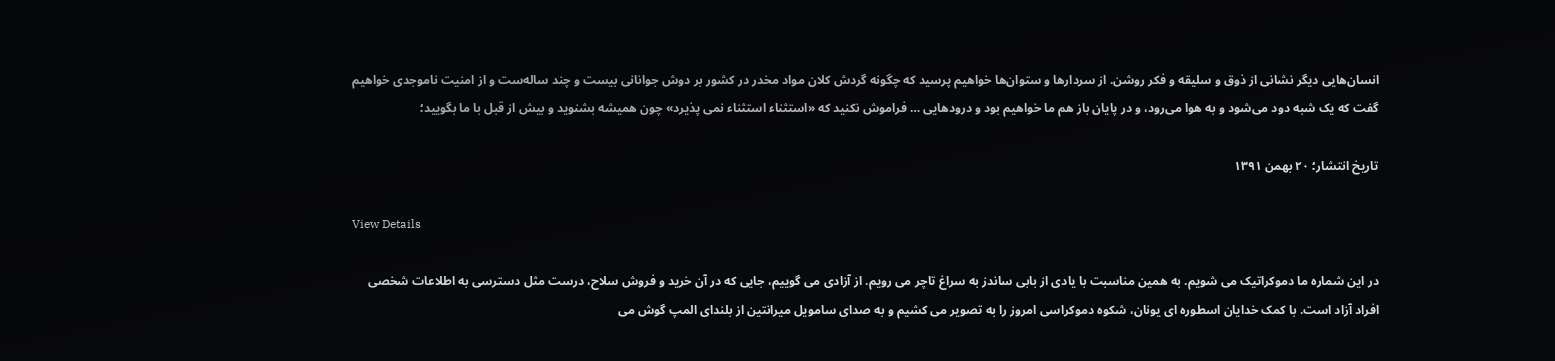انسان‌هایی دیگر نشانی از ذوق و سلیقه و فکر روشن. از سردارها و ستوان‌ها خواهیم پرسید که چگونه گردش کلان مواد مخدر در کشور بر دوش جوانانی بیست و چند ساله‌ست و از امنیت ناموجدی خواهیم گفت که یک شبه دود می‌شود و به هوا می‌رود، و در پایان باز هم ما خواهیم بود و درودهایی … فراموش نکنید که «استثناء استثناء نمی پذیرد» چون همیشه بشنوید و بیش از قبل با ما بگویید؛

تاریخ انتشار؛ ۲۰ بهمن ۱۳۹۱

View Details

در این شماره ما دموکراتیک می شویم. به همین مناسبت با یادی از بابی ساندز به سراغ تاچر می رویم. از آزادی می گوییم، جایی که در آن خرید و فروش سلاح، درست مثل دسترسی به اطلاعات شخصی افراد آزاد است. با کمک خدایان اسطوره ای یونان، شکوه دموکراسی امروز را به تصویر می کشیم و به صدای سامویل میرانتین از بلندای المپ گوش می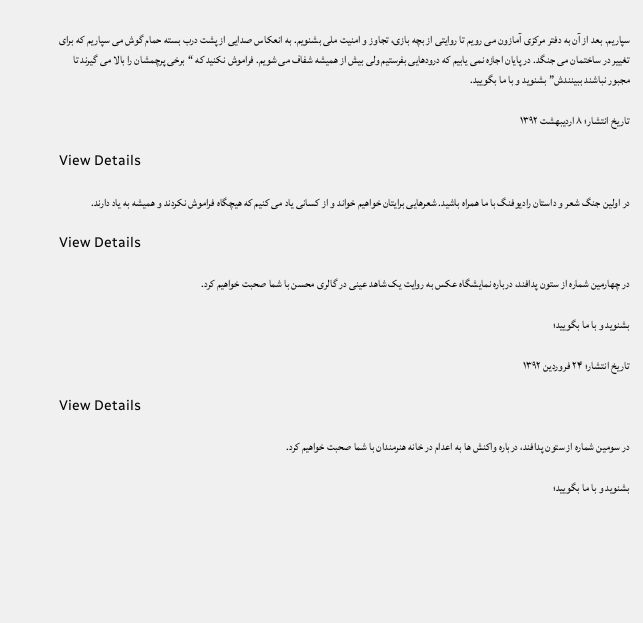سپاریم. بعد از آن به دفتر مرکزی آمازون می رویم تا روایتی از بچه بازی، تجاوز و امنیت ملی بشنویم. به انعکاس صدایی از پشت درب بسته حمام گوش می سپاریم که برای تغییر در ساختمان می جنگد. در پایان اجازه نمی یابیم که درودهایی بفرستیم ولی بیش از همیشه شفاف می شویم. فراموش نکنید که “برخی پرچمشان را بالا می گیرند تا مجبور نباشند ببینندش” بشنوید و با ما بگویید.

تاریخ انتشار؛ ۸ اردیبهشت ۱۳۹۲

View Details

در اولین جنگ شعر و داستان رادیوفنگ با ما همراه باشید. شعرهایی برایتان خواهیم خواند و از کسانی یاد می کنیم که هیچگاه فراموش نکردند و همیشه به یاد دارند.

View Details

در چهارمین شماره از ستون پدافند، درباره نمایشگاه عکس به روایت یک شاهد عینی در گالری محسن با شما صحبت خواهیم کرد.

بشنوید و با ما بگویید؛

تاریخ انتشار؛ ۲۴ فروردین ۱۳۹۲

View Details

در سومین شماره از ستون پدافند، درباره واکنش ها به اعدام در خانه هنرمندان با شما صحبت خواهیم کرد.

بشنوید و با ما بگویید؛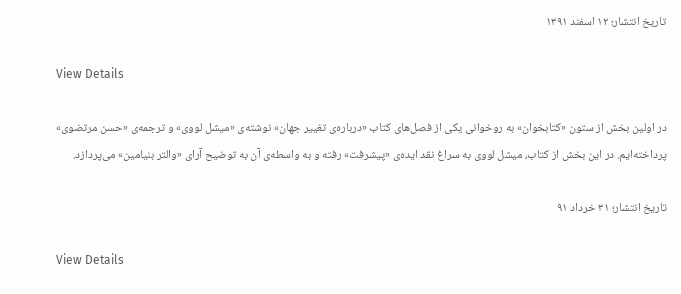تاریخ انتشار؛ ۱۲ اسفند ۱۳۹۱

View Details

در اولین بخش از ستون «کتابخوان» به روخوانی یکی از فصل‌های کتاب «درباره‌ی تغییر جهان» نوشته‌ی «میشل لووی» و ترجمه‌ی «حسن مرتضوی» پرداخته‌ایم. در این بخش از کتاب، میشل لووی به سراغ نقد ایده‌‌ی «پیشرفت» رفته و به واسطه‌ی آن به توضیح آرای «والتر بنیامین» می‌پردازد.

تاریخ انتشار؛ ۳۱ خرداد ۹۱

View Details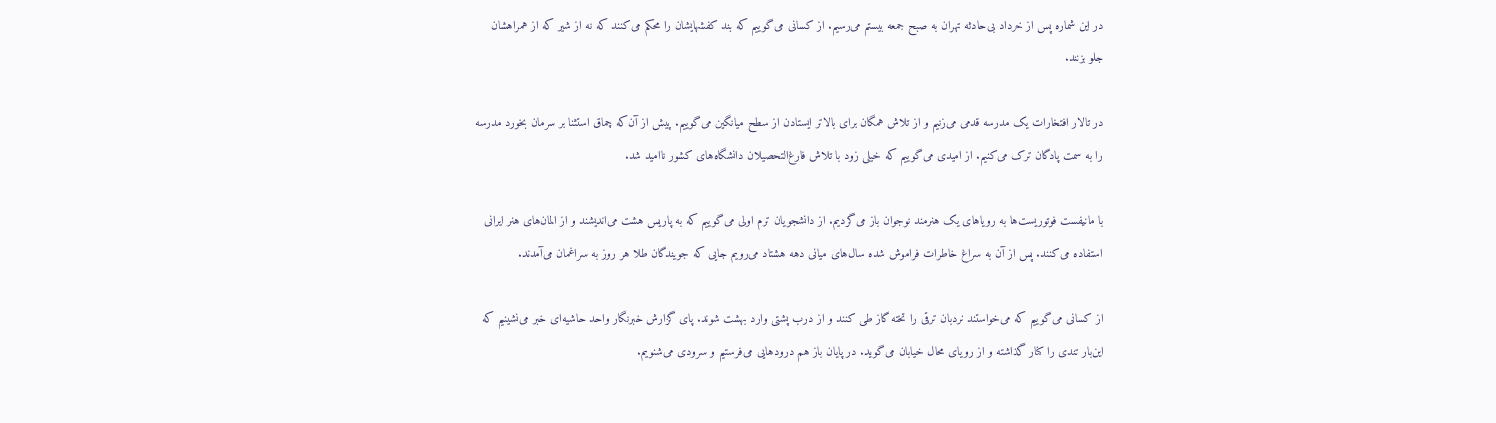در این شماره پس از خرداد بی‌حادثه تهران به صبح جمعه بیستم می‌رسیم. از کسانی می‌گوییم که بند کفشهایشان را محکم می‌کنند که نه از شیر که از همراهشان جلو بزنند.

در تالار افتخارات یک مدرسه قدمی می‌زنیم و از تلاش همگان برای بالاتر ایستادن از سطح میانگین می‌گوییم. پیش از آن‌که چماق استثنا بر سرمان بخورد مدرسه را به سمت پادگان ترک می‌کنیم. از امیدی می‌گوییم که خیلی زود با تلاش فارغ‌التحصیلان دانشگاه‌های کشور نا‌امید شد.

با مانیفست فوتوریست‌ها به رویاهای یک هنرمند نوجوان باز می‌گردیم. از دانشجویان ترم اولی می‌گوییم که به پاریس هشت می‌اندیشند و از المان‌های هنر ایرانی استفاده می‌کنند. پس از آن به سراغ خاطرات فراموش شده سال‌های میانی دهه هشتاد می‌رویم جایی که جویندگان طلا هر روز به سراغمان می‌آمدند.

از کسانی می‌گوییم که می‌خواستند نردبان ترقی را تخته گاز طی کنند و از درب پشتی وارد بهشت شوند. پای گزارش خبرنگار واحد حاشیه‌ای خبر می‌نشینیم که این‌بار تندی را کنار گذاشته و از رویای محال خیابان می‌گوید. در پایان باز هم درودهایی می‌فرستیم و سرودی می‌شنویم.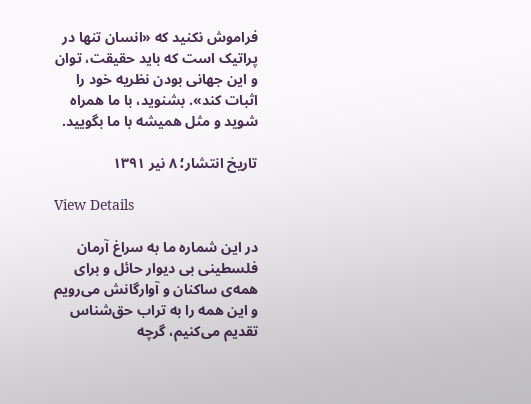فراموش نکنید که «انسان تنها در پراتیک است که باید حقیقت، توان و این جهانی بودن نظریه خود را اثبات کند». بشنوید، با ما همراه شوید و مثل همیشه با ما بگویید.

تاریخ انتشار؛ ۸ نیر ۱۳۹۱

View Details

در این شماره ما به سراغ آرمان فلسطینی بی دیوار حائل و برای همه‌ی ساکنان و آوارگانش می‌رویم و این همه را به تراب حق‌شناس تقدیم می‌کنیم، گرچه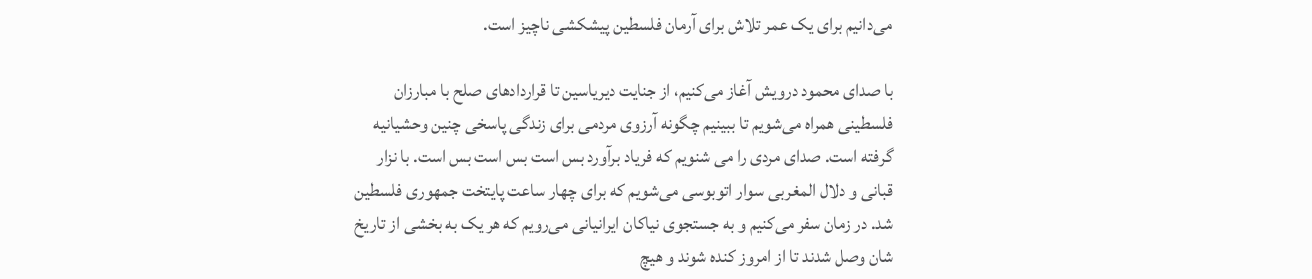می‌دانیم برای یک عمر تلاش برای آرمان فلسطین پیشکشی ناچیز است.

با صدای محمود درویش آغاز می‌کنیم، از جنایت دیریاسین تا قراردادهای صلح با مبارزان فلسطینی همراه می‌شویم تا ببینیم چگونه آرزوی مردمی برای زندگی پاسخی چنین وحشیانیه گرفته است. صدای مردی را می شنویم که فریاد برآورد بس است بس است بس است. با نزار قبانی و دلال المغربی سوار اتوبوسی می‌شویم که برای چهار ساعت پایتخت جمهوری فلسطین شد. در زمان سفر می‌کنیم و به جستجوی نیاکان ایرانیانی می‌رویم که هر یک به بخشی از تاریخ شان وصل شدند تا از امروز کنده شوند و هیچ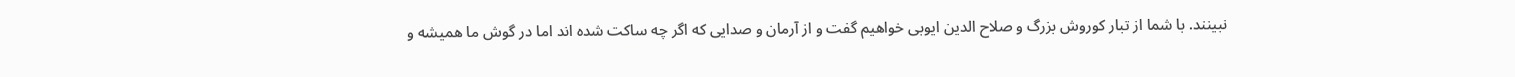نبینند. با شما از تبار کوروش بزرگ و صلاح الدین ایوبی خواهیم گفت و از آرمان و صدایی که اگر چه ساکت شده اند اما در گوش ما همیشه و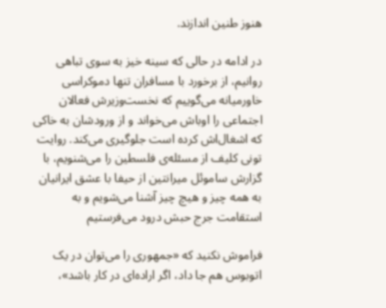هنوز طنین اندازند.

در ادامه در حالی که سینه خیز به سوی تباهی روانیم، از برخورد با مسافران تنها دموکراسی خاورمیانه می‌گوییم که نخست‌وزیرش فعالان اجتماعی را اوباش می‌خواند و از ورودشان به خاکی که اشغال‌اش کرده است جلوگیری می‌کند. روایت تونی کلیف از مسئله‌ی فلسطین را می‌شنویم، با گزارش ساموئل میرانتین از حیفا با عشق ایرانیان به همه چیز و هیچ چیز آشنا می‌شویم و به استقامت جرج حبش درود می‌فرستیم

فراموش نکنید که «جمهوری را می‌توان در یک اتوبوس هم جا داد، اگر اراده‌ای در کار باشد»،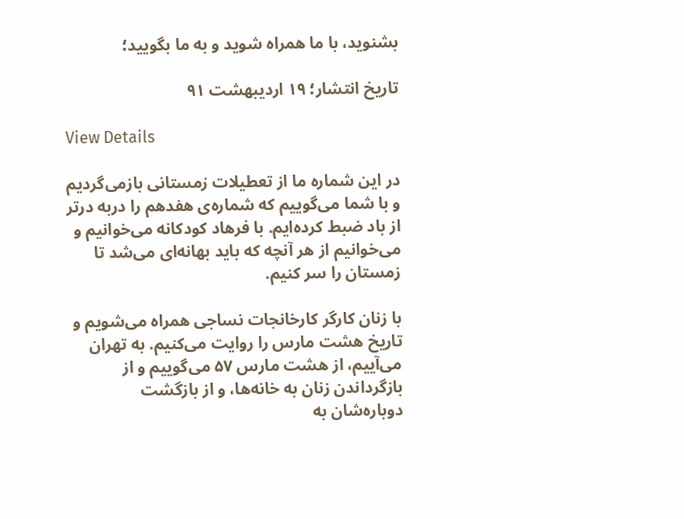بشنوید، با ما همراه شوید و به ما بگویید؛

تاریخ انتشار؛ ۱۹ اردیبهشت ۹۱

View Details

در این شماره ما از تعطیلات زمستانی بازمی‌گردیم و با شما می‌گوییم که شماره‌ی هفدهم را دربه درتر از باد ضبط کرده‌ایم. با فرهاد کودکانه می‌خوانیم و می‌خوانیم از هر آنچه که باید بهانه‌ای می‌شد تا زمستان را سر کنیم.

با زنان کارگر کارخانجات نساجی همراه می‌شویم و تاریخ هشت مارس را روایت می‌کنیم. به تهران می‌آییم، از هشت مارس ۵۷ می‌گوییم و از بازگرداندن زنان به خانه‌ها، و از بازگشت دوباره‌شان به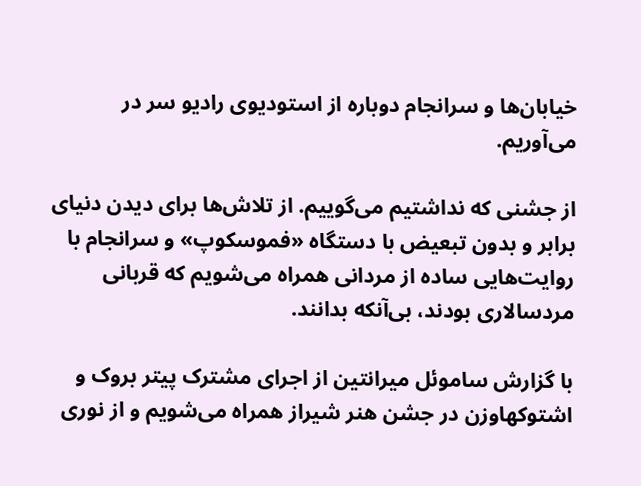خیابان‌ها و سرانجام دوباره از استودیوی رادیو سر در می‌آوریم.

از جشنی که نداشتیم می‌گوییم. از تلاش‌ها برای دیدن دنیای برابر و بدون تبعیض با دستگاه «فموسکوپ» و سرانجام با روایت‌هایی ساده از مردانی همراه می‌شویم که قربانی مردسالاری بودند، بی‌آنکه بدانند.

با گزارش ساموئل میرانتین از اجرای مشترک پیتر بروک و اشتوکهاوزن در جشن هنر شیراز همراه می‌شویم و از نوری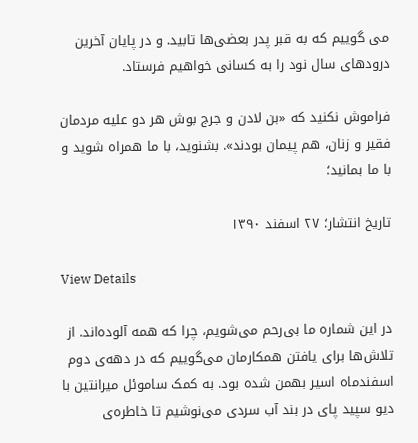می گوییم که به قبر پدر بعضی‌ها تابید. و در پایان آخرین درود‌های سال نود را به کسانی خواهیم فرستاد.

فراموش نکنید که «بن لادن و جرج بوش هر دو علیه مردمان فقیر و زنان، هم پیمان بودند». بشنوید، با ما همراه شوید و با ما بمانید؛

تاریخ انتشار؛ ۲۷ اسفند ۱۳۹۰

View Details

در این شماره ما بی‌رحم می‌شویم، چرا که همه آلوده‌اند. از تلاش‌ها برای یافتن همکارمان می‌گوییم که در دهه‌ی دوم اسفندماه اسیر بهمن شده بود. به کمک ساموئل میرانتین با دیو سپید پای در بند آب سردی می‌نوشیم تا خاطره‌ی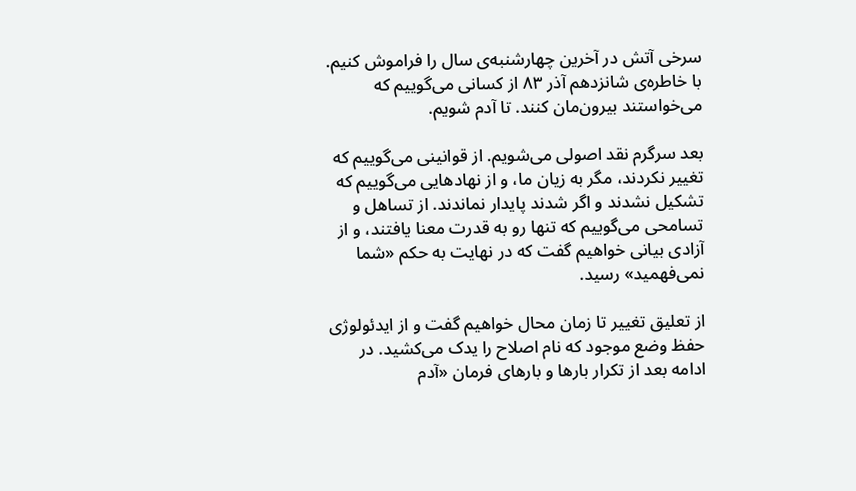سرخی آتش در آخرین چهارشنبه‌ی سال را فراموش کنیم. با خاطره‌ی شانزدهم آذر ۸۳ از کسانی می‌گوییم که می‌خواستند بیرون‌مان کنند. تا آدم شویم.

بعد سرگرم نقد اصولی می‌شویم. از قوانینی می‌گوییم که تغییر نکردند، مگر به زیان ما، و از نهادهایی می‌گوییم که تشکیل نشدند و اگر شدند پایدار نماندند. از تساهل و تسامحی می‌گوییم که تنها رو به قدرت معنا یافتند، و از آزادی بیانی خواهیم گفت که در نهایت به حکم «شما نمی‌فهمید» رسید.

از تعلیق تغییر تا زمان محال خواهیم گفت و از ایدئولوژی حفظ وضع موجود که نام اصلاح را یدک می‌کشید. در ادامه بعد از تکرار بارها و بارهای فرمان «آدم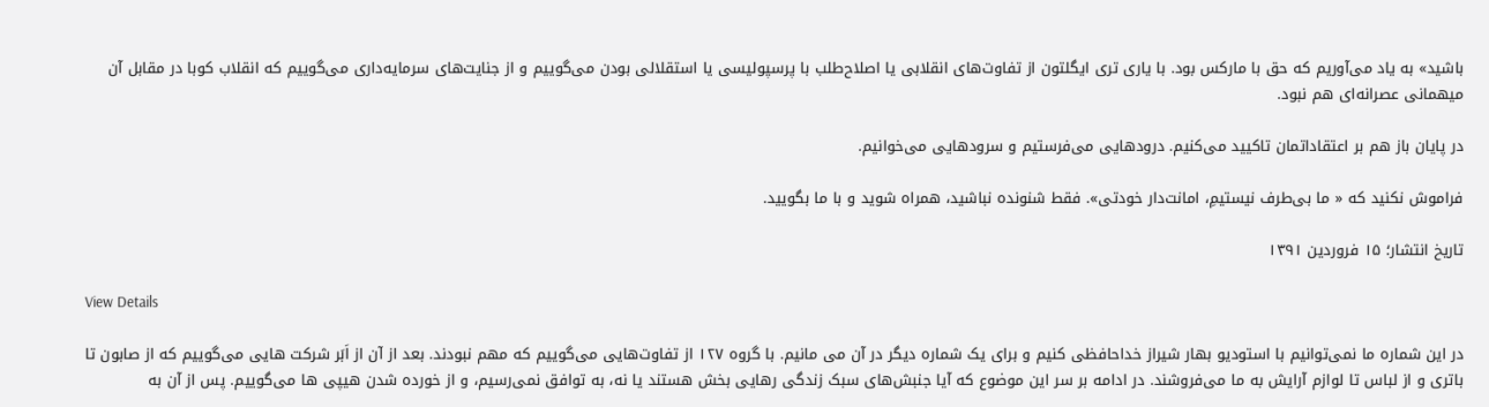باشید» به یاد می‌آوریم که حق با مارکس بود. با یاری تری ایگلتون از تفاوت‌های انقلابی یا اصلاح‌طلب با پرسپولیسی یا استقلالی بودن می‌گوییم و از جنایت‌های سرمایه‌داری می‌گوییم که انقلاب کوبا در مقابل آن میهمانی عصرانه‌ای هم نبود.

در پایان باز هم بر اعتقاداتمان تاکیید می‌کنیم. درودهایی می‌فرستیم و سرودهایی می‌خوانیم.

فراموش نکنید که « ما بی‌طرف نیستیمِ، امانت‌دار خودتی». فقط شنونده نباشید، همراه شوید و با ما بگویید.

تاریخ انتشار؛ ۱۵ فروردین ۱۳۹۱

View Details

در این شماره ما نمی‌توانیم با استودیو بهار شیراز خداحافظی کنیم و برای یک شماره دیگر در آن می مانیم. با گروه ۱۲۷ از تفاوت‌هایی می‌گوییم که مهم نبودند. بعد از آن از اَبَر شرکت هایی می‌گوییم که از صابون تا باتری و از لباس تا لوازم آرایش به ما می‌فروشند. در ادامه بر سر این موضوع که آیا جنبش‌های سبک زندگی رهایی بخش هستند یا نه، به توافق نمی‌رسیم، و از خورده شدن هیپی ها می‌گوییم. پس از آن به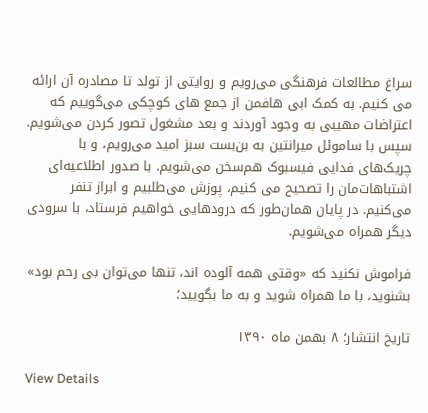سراغ مطالعات فرهنگی می‌رویم و روایتی از تولد تا مصادره آن ارائه می کنیم. به کمک ابی هافمن از جمع های کوچکی می‌گوییم که اعتراضات مهیبی به وجود آوردند و بعد مشغول تصور کردن می‌شویم. سپس با ساموئل میرانتین به بن‌بست سبز امید می‌رویم، و با چریک‌های فدایی فیسبوک هم‌سخن می‌شویم. با صدور اطلاعیه‌ای اشتباهات‌مان را تصحیح می کنیم، پوزش می‌طلبیم و ابراز تنفر می‌کنیم. در پایان همان‌طور که درودهایی خواهیم فرستاد، با سرودی دیگر همراه می‌شویم.

فراموش نکنید که «وقتی همه آلوده اند، تنها می‌توان بی رحم بود» بشنوید، با ما همراه شوید و به ما بگویید؛

تاریخ انتشار؛ ۸ بهمن ماه ۱۳۹۰

View Details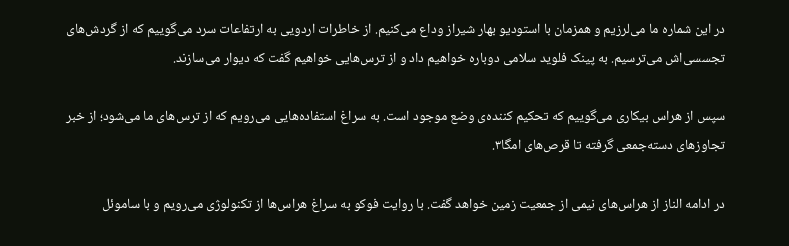در این شماره ما می‌لرزیم و همزمان با استودیو بهار شیراز وداع می‌کنیم. از خاطرات اردویی به ارتفاعات سرد می‌گوییم که از گردش‌های تجسسی‌اش می‌ترسیم. به پینک فلوید سلامی دوباره خواهیم داد و از ترس‌هایی خواهیم گفت که دیوار می‌سازند.

سپس از هراس بیکاری می‌گوییم که تحکیم کننده‌ی وضع موجود است. به سراغ استفاده‌هایی می‌رویم که از ترس‌های ما می‌شود؛ از خبر تجاوزهای دسته‌جمعی گرفته تا قرص‌های امگا۳.

در ادامه الناز از هراس‌های نیمی از جمعیت زمین خواهد گفت. با روایت فوکو به سراغ هراس‌ها از تکنولوژی می‌رویم و با ساموئل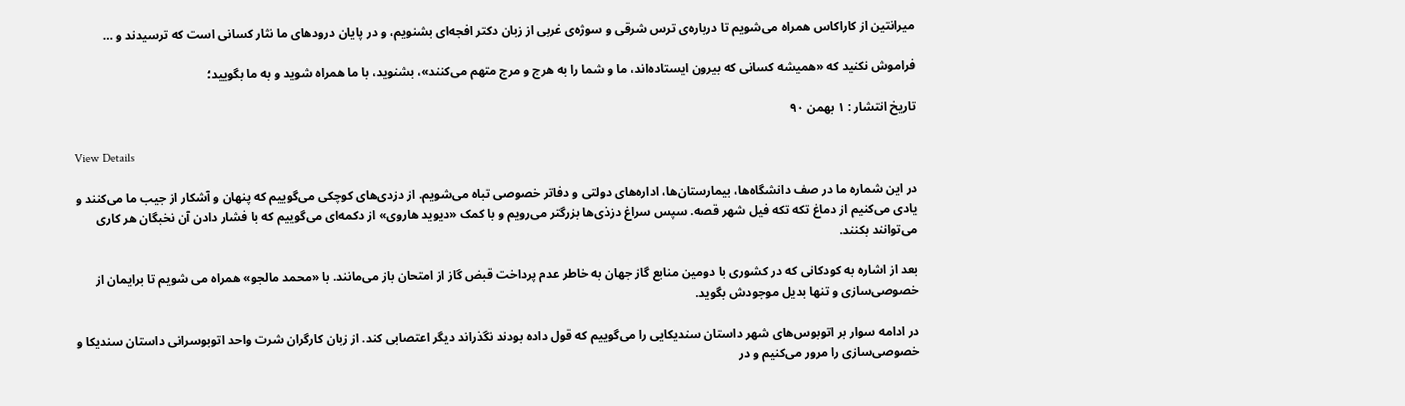میرانتین از کاراکاس همراه می‌شویم تا درباره‌ی ترس شرقی و سوژه‌ی غربی از زبان دکتر افجه‌ای بشنویم، و در پایان درودهای ما نثار کسانی است که ترسیدند و …

فراموش نکنید که «همیشه کسانی که بیرون ایستاده‌اند، ما و شما را به هرج و مرج متهم می‌کنند»، بشنوید، با ما همراه شوید و به ما بگویید؛

تاریخ انتشار : ۱ بهمن ۹۰

View Details

در این شماره ما در صف دانشگاه‌ها، بیمارستان‌ها، اداره‌های دولتی و دفاتر خصوصی تباه می‌شویم. از دزدی‌های کوچکی می‌گوییم که پنهان و آشکار از جیب ما می‌کنند و یادی می‌کنیم از دماغ تکه تکه فیل شهر قصه. سپس سراغ دزذی‌ها بزرگتر می‌رویم و با کمک «دیوید هاروی» از دکمه‌‌ای می‌گوییم که با فشار دادن آن نخبگان هر کاری می‌توانند بکنند.

بعد از اشاره به کودکانی که در کشوری با دومین منابع گاز جهان به خاطر عدم پرداخت قبض گاز از امتحان باز می‌مانند. با «محمد مالجو» همراه می شویم تا برایمان از خصوصی‌سازی و تنها بدیل موجودش بگوید.

در ادامه سوار بر اتوبوس‌های شهر داستان سندیکایی را می‌گوییم که قول داده بودند نگذراند دیگر اعتصابی کند. از زبان کارگران شرت واحد اتوبوسرانی داستان سندیکا و خصوصی‌سازی را مرور می‌کنیم و در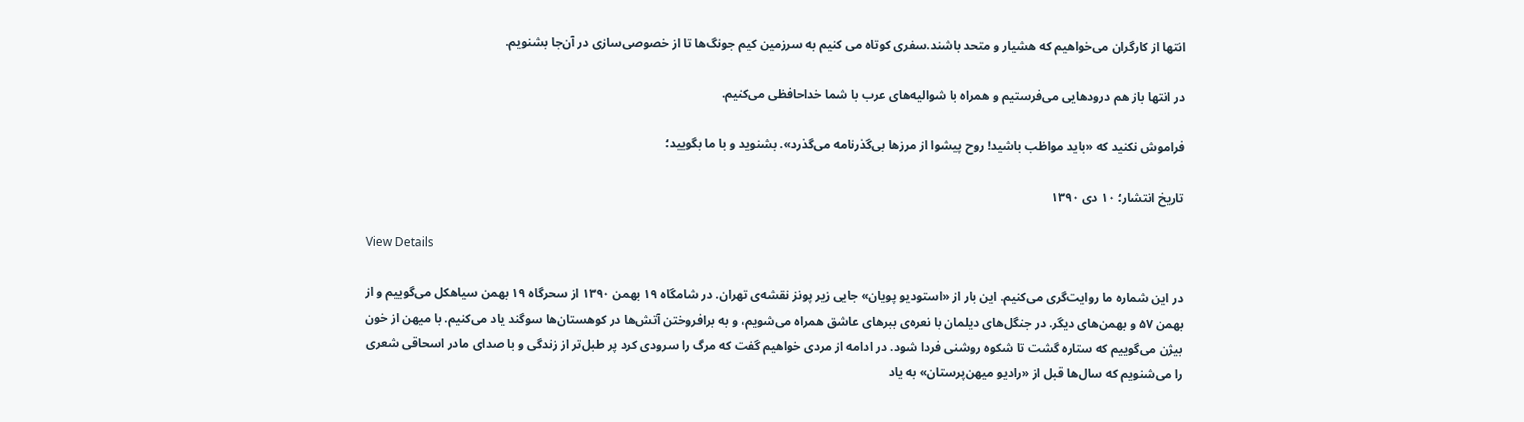انتها از کارگران می‌خواهیم که هشیار و متحد باشند.سفری کوتاه می کنیم به سرزمین کیم جونگ‌ها تا از خصوصی‌سازی در آن‌جا بشنویم.

در انتها باز هم درودهایی می‌فرستیم و همراه با شوالیه‌های عرب با شما خداحافظی می‌کنیم.

فراموش نکنید که «باید مواظب باشید! روح پیشوا از مرزها بی‌گذرنامه می‌گذرد». بشنوید و با ما بگویید؛

تاریخ انتشار؛ ۱۰ دی ۱۳۹۰

View Details

در این شماره ما روایت‌گری می‌کنیم. این بار از «استودیو پویان» جایی زیر پونز نقشه‌ی تهران. در شامگاه ۱۹ بهمن ۱۳۹۰ از سحرگاه ۱۹ بهمن سیاهکل می‌گوییم و از بهمن ۵۷ و بهمن‌های دیگر. در جنگل‌های دیلمان با نعره‌ی ببرهای عاشق همراه می‌شویم، و به برافروختن آتش‌ها در کوهستان‌ها سوگند یاد می‌کنیم. با میهن از خون بیژن می‌گوییم که ستاره گشت تا شکوه روشنی فردا شود. در ادامه از مردی خواهیم گفت که مرگ را سرودی کرد پر طبل‌تر از زندگی و با صدای مادر اسحاقی شعری را می‌شنویم که سال‌ها قبل از «رادیو میهن‌پرستان» به یاد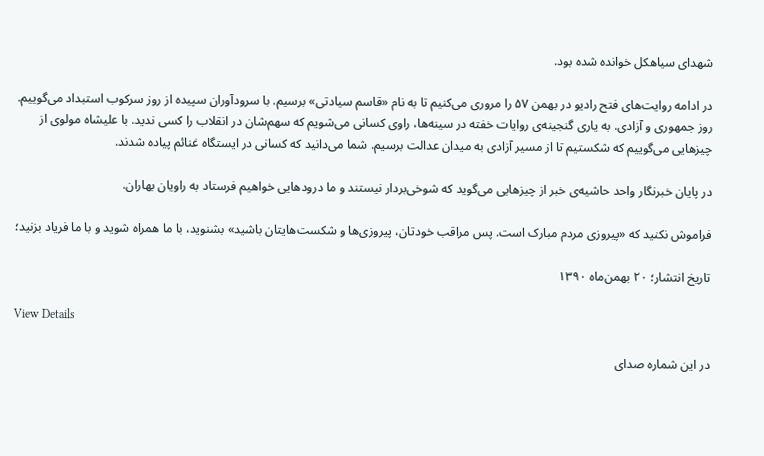شهدای سیاهکل خوانده شده بود.

در ادامه روایت‌های فتح رادیو در بهمن ۵۷ را مروری می‌کنیم تا به نام «قاسم سیادتی» برسیم. با سرودآوران سپیده از روز سرکوب استبداد می‌گوییم. روز جمهوری و آزادی. به یاری گنجینه‌ی روایات خفته در سینه‌ها، راوی کسانی می‌شویم که سهم‌شان در انقلاب را کسی ندید. با علیشاه مولوی از چیزهایی می‌گوییم که شکستیم تا از مسیر آزادی به میدان عدالت برسیم. شما می‌دانید که کسانی در ایستگاه غنائم پیاده شدند.

در پایان خبرنگار واحد حاشیه‌ی خبر از چیزهایی می‌گوید که شوخی‌بردار نیستند و ما درودهایی خواهیم فرستاد به راویان بهاران.

فراموش نکنید که «پیروزی مردم مبارک است. پس مراقب خودتان، پیروزی‌ها و شکست‌هایتان باشید» بشنوید، با ما همراه شوید و با ما فریاد بزنید؛

تاریخ انتشار؛ ۲۰ بهمن‌ماه ۱۳۹۰

View Details

در این شماره صدای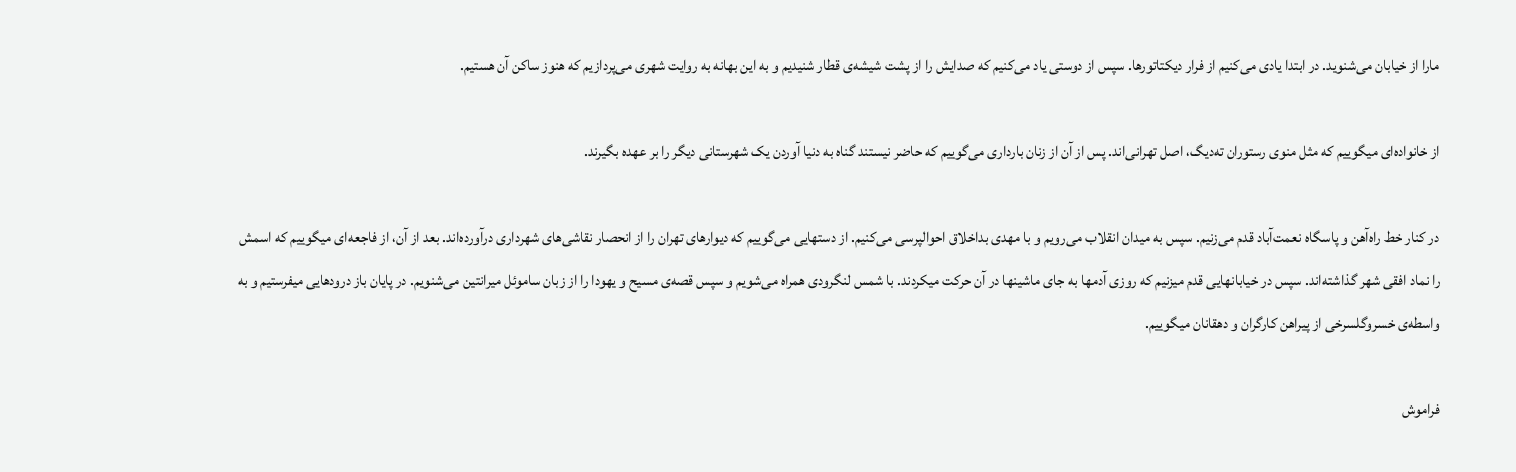مارا از خیابان می‌شنوید. در ابتدا یادی می‌کنیم از فرار دیکتاتورها. سپس از دوستی یاد می‌کنیم که صدایش را از پشت شیشه‌ی قطار شنیدیم و به این بهانه به روایت شهری می‌پردازیم که هنوز ساکن آن هستیم.

از خانواده‌ای میگوییم که مثل منوی رستوران ته‌دیگ، اصل تهرانی‌اند. پس از آن از زنان بارداری می‌گوییم که حاضر نیستند گناه به دنیا آوردن یک شهرستانی دیگر را بر عهده بگیرند.

در کنار خط راه‌آهن و پاسگاه نعمت‌آباد قدم می‌زنیم. سپس به میدان انقلاب می‌رویم و با مهدی بداخلاق احوالپرسی می‌کنیم. از دستهایی می‌گوییم که دیوارهای تهران را از انحصار نقاشی‌های شهرداری درآورده‌اند. بعد از آن، از فاجعه‌ای میگوییم که اسمش را نماد افقی شهر گذاشته‌اند. سپس در خیابانهایی قدم میزنیم که روزی آدمها به جای ماشینها در آن حرکت میکردند. با شمس لنگرودی همراه می‌شویم و سپس قصه‌ی مسیح و یهودا را از زبان ساموئل میرانتین می‌شنویم. در پایان باز درودهایی میفرستیم و به واسطه‌ی خسروگلسرخی از پیراهن کارگران و دهقانان میگوییم.

فراموش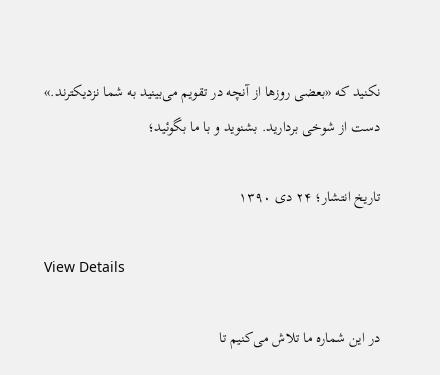نکنید که «بعضی روزها از آنچه در تقویم می‌بینید به شما نزدیکترند.» دست از شوخی بردارید. بشنوید و با ما بگوئید؛

تاریخ انتشار؛ ۲۴ دی ۱۳۹۰

View Details

در این شماره ما تلاش می‌کنیم تا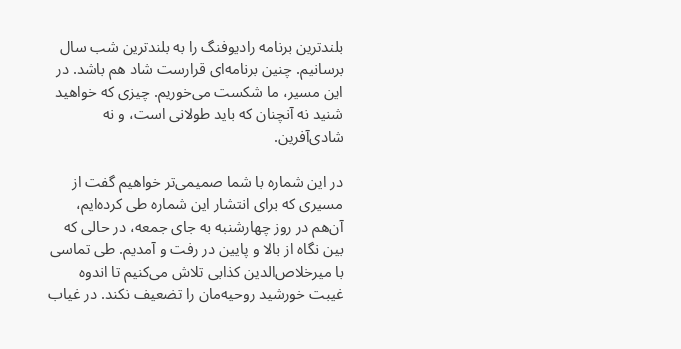بلندترین برنامه رادیوفنگ را به بلندترین شب سال برسانیم. چنین برنامه‌ای قرارست شاد هم باشد. در این مسیر، ما شکست می‌خوریم. چیزی که خواهید شنید نه آنچنان که باید طولانی است، و نه شادی‌‌آفرین.

در این شماره با شما صمیمی‌تر خواهیم گفت از مسیری که برای انتشار این شماره طی کرده‌ایم، آن‌هم در روز چهارشنبه به جای جمعه، در حالی که بین نگاه از بالا و پایین در رفت و آمدیم. طی تماسی با میرخلاص‌الدین کذابی تلاش می‌کنیم تا اندوه غیبت خورشید روحیه‌مان را تضعیف نکند. در غیاب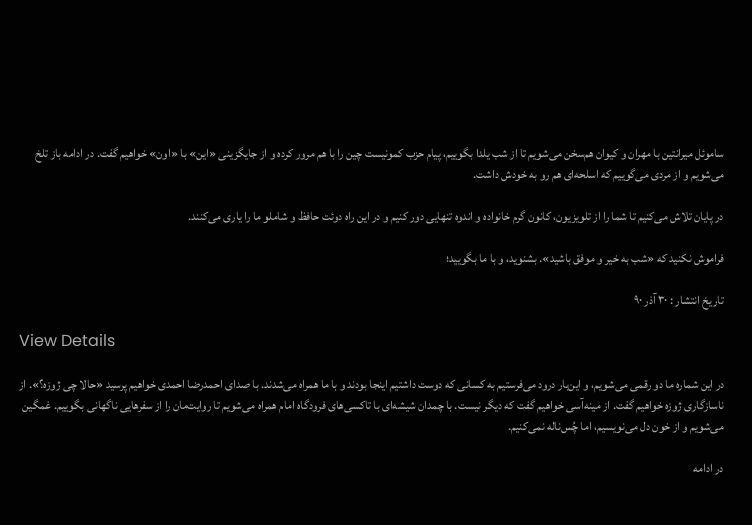ساموئل میرانتین با مهران و کیوان هم‌سخن می‌شویم تا از شب یلدا بگوییم، پیام حزب کمونیست چین را با هم مرور کرده و از جایگزینی «این» با «اون» خواهیم گفت. در ادامه باز تلخ می‌شویم و از مردی می‌گوییم که اسلحه‌ای هم رو به خودش داشت.

در پایان تلاش می‌کنیم تا شما را از تلویزیون، کانون گرم خانواده و اندوه تنهایی دور کنیم و در این راه دوئت حافظ و شاملو ما را یاری می‌کنند.

فراموش نکنید که «شب به خیر و موفق باشید». بشنوید، و با ما بگویید؛

تاریخ انتشار : ۳۰ آذر ۹۰

View Details

در این شماره ما دو رقمی می‌شویم، و این‌بار درود می‌فرستیم به کسانی که دوست داشتیم اینجا بودند و با ما همراه می‌شدند. با صدای احمدرضا احمدی خواهیم پرسید «حالا چی ژوزه؟». از ناسازگاری ژوزه خواهیم گفت. از مینه‌آسی خواهیم گفت که دیگر نیست. با چمدان شیشه‌ای با تاکسی‌های فرودگاه امام همراه می‌شویم تا روایت‌مان را از سفرهایی ناگهانی بگوییم. غمگین می‌شویم و از خون دل می‌نویسیم، اما چُس‌ناله نمی‌کنیم.

در ادامه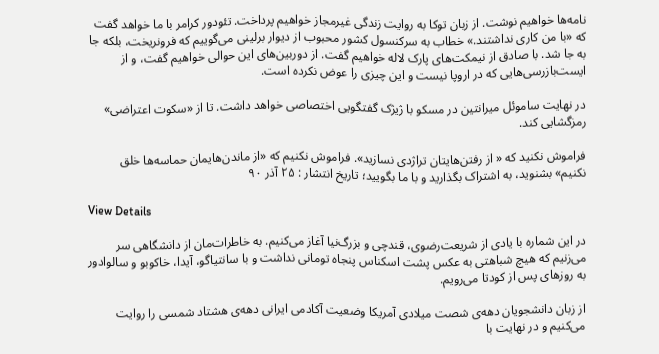نامه‌ها خواهیم نوشت. از زبان توکا به روایت زندگی غیرمجاز خواهیم پرداخت. تئودور کرامر با ما خواهد گفت که «با من کاری نداشتند.» خطاب به سرکنسول کشور محبوب از دیوار برلینی می‌گوییم که فرونریخت، بلکه جا به جا شد. با صادق از نیمکت‌های پارک لاله خواهیم گفت. از دوربین‌های این حوالی خواهیم گفت، و از ایست‌بازرسی‌هایی که در اروپا نیست و این چیزی را عوض نکرده است.

در نهایت ساموئل میرانتین در مسکو با ژیژک گفتگویی اختصاصی خواهد داشت. تا از «سکوت اعتراضی» رمزگشایی کند.

فراموش نکنید که « از رفتن‌هایتان تراژدی نسازید». فراموش نکنیم که «از ماندن‌هایمان حماسه‌ها خلق نکنیم» بشنوید، به اشتراک بگذارید و با ما بگویید؛ تاریخ انتشار : ۲۵ آذر ۹۰

View Details

در این شماره با یادی از شریعت‌رضوی، قندچی و بزرگ‌نیا آغاز می‌کنیم. به خاطرات‌مان از دانشگاهی‌ سر می‌زنیم که هیچ شباهتی به عکس پشت اسکناس پنجاه تومانی نداشت و با سانتیاگو، آیدا، خاکوبو و سالوادور به روزهای پس از کودتا می‌رویم.

از زبان دانشجویان دهه‌ی شصت میلادی آمریکا وضعیت آکادمی ایرانی دهه‌ی هشتاد شمسی را روایت می‌کنیم و در نهایت با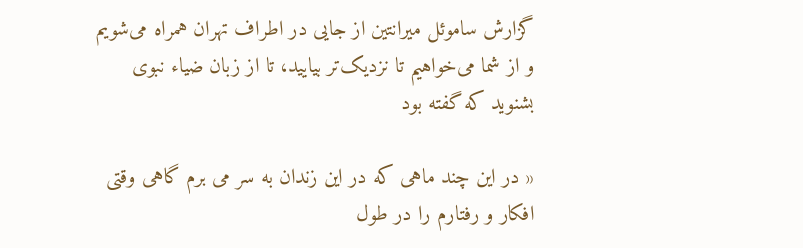گزارش ساموئل میرانتین از جایی در اطراف تهران همراه می‌شویم و از شما می‌خواهیم تا نزدیک‌تر بیایید، تا از زبان ضیاء نبوی بشنوید که گفته بود

« در این چند ماهی که در این زندان به سر می برم گاهی وقتی افکار و رفتارم را در طول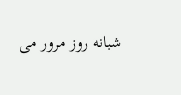شبانه روز مرور می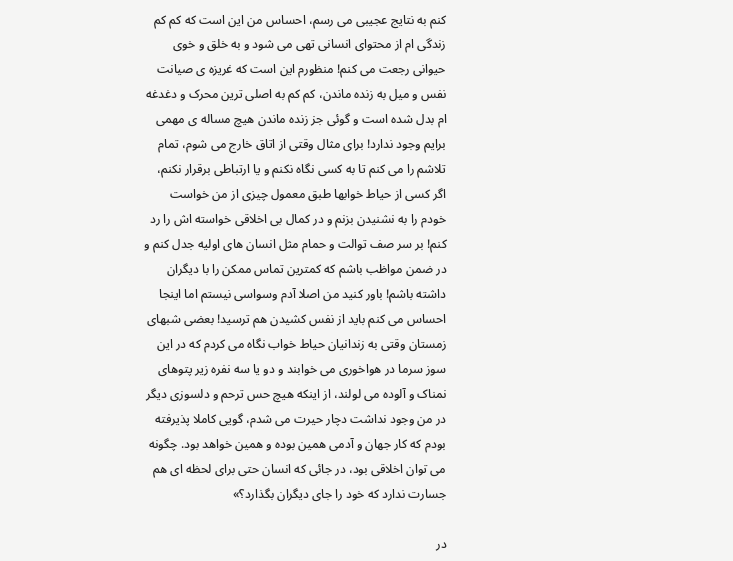کنم به نتایج عجیبی می رسم، احساس من این است که کم کم زندگی ام از محتوای انسانی تهی می شود و به خلق و خوی حیوانی رجعت می کنم! منظورم این است که غریزه ی صیانت نفس و میل به زنده ماندن، کم کم به اصلی ترین محرک و دغدغه ام بدل شده است و گوئی جز زنده ماندن هیچ مساله ی مهمی برایم وجود ندارد! برای مثال وقتی از اتاق خارج می شوم، تمام تلاشم را می کنم تا به کسی نگاه نکنم و یا ارتباطی برقرار نکنم، اگر کسی از حیاط خوابها طبق معمول چیزی از من خواست خودم را به نشنیدن بزنم و در کمال بی اخلاقی خواسته اش را رد کنم! بر سر صف توالت و حمام مثل انسان های اولیه جدل کنم و در ضمن مواظب باشم که کمترین تماس ممکن را با دیگران داشته باشم! باور کنید من اصلا آدم وسواسی نیستم اما اینجا احساس می کنم باید از نفس کشیدن هم ترسید! بعضی شبهای زمستان وقتی به زندانیان حیاط خواب نگاه می کردم که در این سوز سرما در هواخوری می خوابند و دو یا سه نفره زیر پتوهای نمناک و آلوده می لولند، از اینکه هیچ حس ترحم و دلسوزی دیگر در من وجود نداشت دچار حیرت می شدم، گویی کاملا پذیرفته بودم که کار جهان و آدمی همین بوده و همین خواهد بود. چگونه می توان اخلاقی بود، در جائی که انسان حتی برای لحظه ای هم جسارت ندارد که خود را جای دیگران بگذارد؟»

در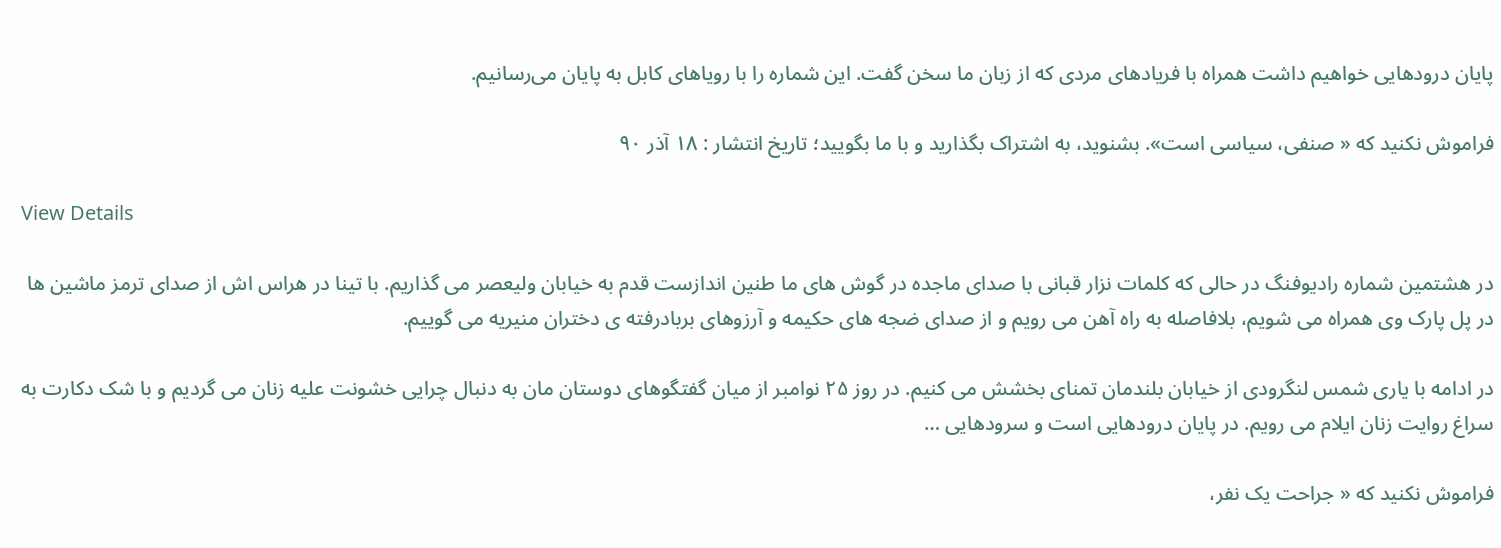پایان درودهایی خواهیم داشت همراه با فریادهای مردی که از زبان ما سخن گفت. این شماره را با رویاهای کابل به پایان می‌رسانیم.

فراموش نکنید که « صنفی، سیاسی است». بشنوید، به اشتراک بگذارید و با ما بگویید؛ تاریخ انتشار : ۱۸ آذر ۹۰

View Details

در هشتمین شماره رادیوفنگ در حالی که کلمات نزار قبانی با صدای ماجده در گوش های ما طنین اندازست قدم به خیابان ولیعصر می گذاریم. با تینا در هراس اش از صدای ترمز ماشین ها در پل پارک وی همراه می شویم، بلافاصله به راه آهن می رویم و از صدای ضجه های حکیمه و آرزوهای بربادرفته ی دختران منیریه می گوییم.

در ادامه با یاری شمس لنگرودی از خیابان بلندمان تمنای بخشش می کنیم. در روز ۲۵ نوامبر از میان گفتگوهای دوستان مان به دنبال چرایی خشونت علیه زنان می گردیم و با شک دکارت به سراغ روایت زنان ایلام می رویم. در پایان درودهایی است و سرودهایی …

فراموش نکنید که « جراحت یک نفر،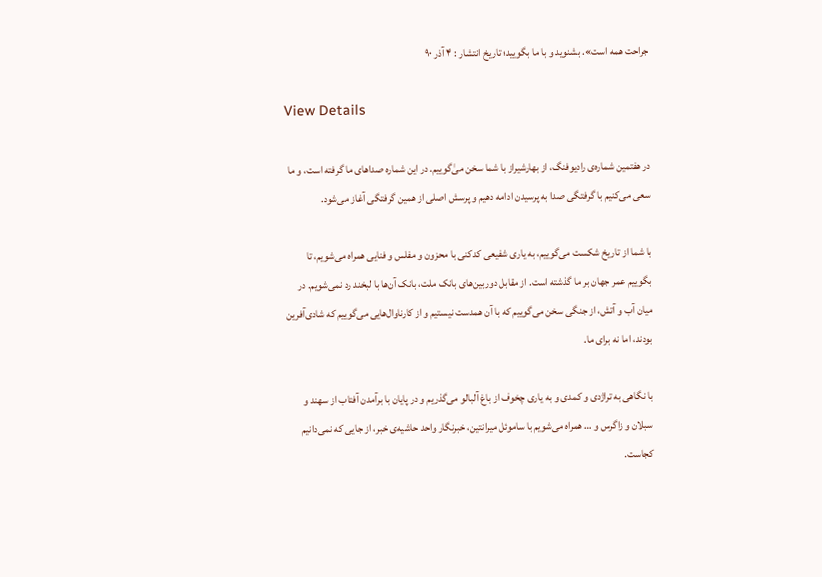جراحت همه است». بشنوید و با ما بگویید؛ تاریخ انتشار : ۴ آذر ۹۰

View Details

در هفتمین شماره‌ی رادیوفنگ، از بهارشیراز با شما سخن میٰ‌گوییم. در این شماره صداهای ما گرفته است، و ما سعی می‌کنیم با گرفتگی صدا به پرسیدن ادامه دهیم و پرسش اصلی از همین‌ گرفتگی آغاز می‌شود.

با شما از تاریخ شکست می‌گوییم، به یاری شفیعی کدکنی با محزون و مفلس و فنایی همراه می‌شویم، تا بگوییم عمر جهان بر ما گذشته است. از مقابل دوربین‌های بانک ملت، بانک آن‌ها با لبخند رد نمی‌شویم. در میان آب و آتش، از جنگی سخن می‌گوییم که با آن همدست نیستیم و از کارناوال‌هایی می‌گوییم که شادی‌آفرین بودند، اما نه برای ما.

با نگاهی به تراژدی و کمدی و به یاری چخوف از باغ آلبالو می‌گذریم و در پایان با برآمدن آفتاب از سهند و سبلان و زاگرس و … همراه می‌شویم با ساموئل میرانتین، خبرنگار واحد حاشیه‌ی خبر، از جایی که نمی‌دانیم کجاست.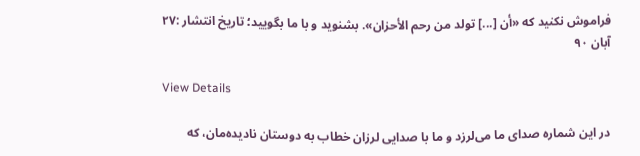فراموش نکنید که «أن [...] تولد من رحم الأحزان». بشنوید و با ما بگویید؛ تاریخ انتشار :۲۷ آبان ۹۰

View Details

در این شماره صدای ما می‌لرزد و ما با صدایی لرزان خطاب به دوستان نادیده‌مان، که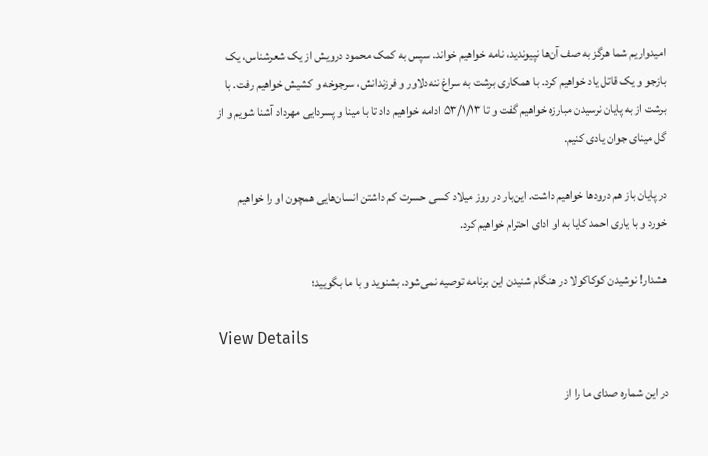امیدواریم شما هرگز به صف آن‌ها نپیوندید، نامه خواهیم خواند. سپس به کمک محمود درویش از یک شعرشناس، یک بازجو و یک قاتل یاد خواهیم کرد. با همکاری برشت به سراغ ننه‌دلاور و فرزندانش، سرجوخه و کشیش خواهیم رفت. با برشت از به پایان نرسیدن مبارزه خواهیم گفت و تا ۵۳/۱/۱۳ ادامه خواهیم داد تا با مینا و پسردایی مهرداد آشنا شویم و از گل مینای جوان یادی کنیم.

در پایان باز هم درودها خواهیم داشت. این‌بار در روز میلاد کسی حسرت کم داشتن انسان‌هایی همچون او را خواهیم خورد و با یاری احمد کایا به او ادای احترام خواهیم کرد.

هشدار! نوشیدن کوکاکولا در هنگام شنیدن این برنامه توصیه نمی‌شود. بشنوید و با ما بگویید؛

View Details

در این شماره صدای ما را از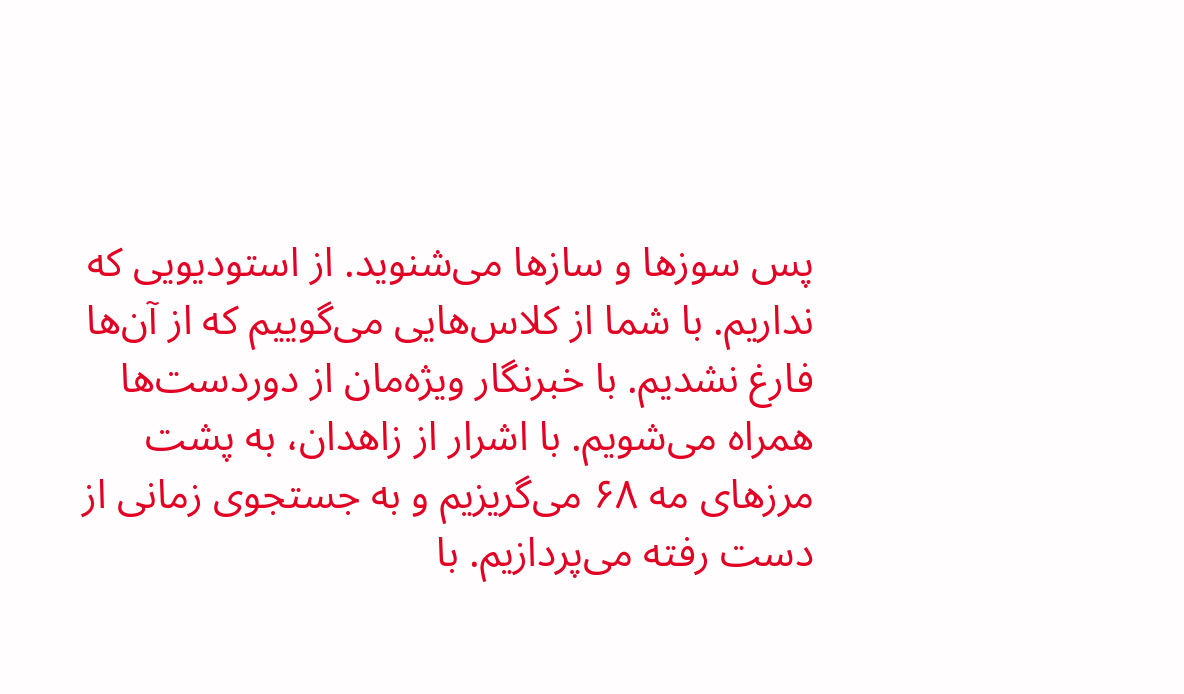پس سوزها و سازها می‌شنوید. از استودیویی که نداریم. با شما از کلاس‌هایی می‌گوییم که از آن‌ها فارغ نشدیم. با خبرنگار ویژه‌مان از دوردست‌ها همراه می‌شویم. با اشرار از زاهدان، به پشت مرزهای مه ۶۸ می‌گریزیم و به جستجوی زمانی از دست رفته می‌پردازیم. با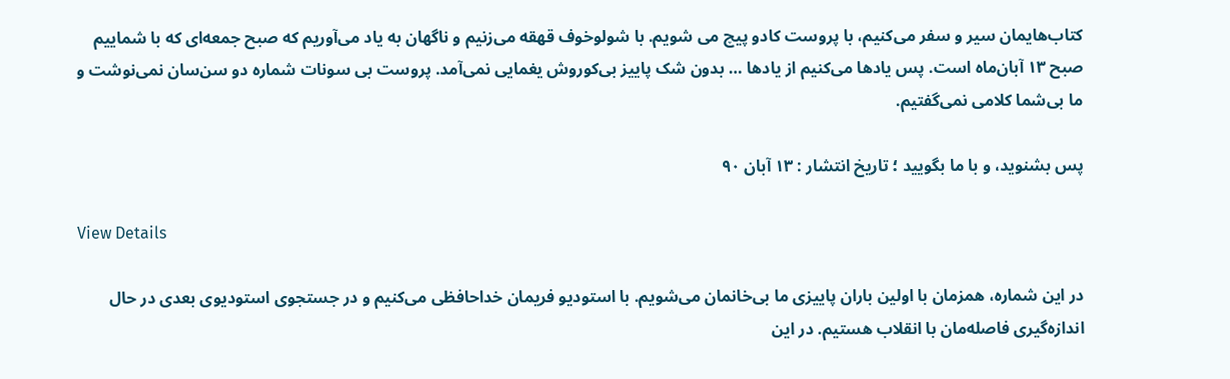کتاب‌هایمان سیر و سفر می‌کنیم، با پروست کادو پیچ می شویم. با شولوخوف قهقه می‌زنیم و ناگهان به یاد می‌آوریم که صبح جمعه‌ای که با شماییم صبح ۱۳ آبان‌ماه است. پس یادها می‌کنیم از یادها … بدون شک پاییز بی‌کوروش یغمایی نمی‌آمد. پروست بی سونات شماره‌ دو سن‌سان نمی‌نوشت و ما بی‌شما کلامی نمی‌گفتیم.

پس بشنوید، و با ما بگویید ؛ تاریخ انتشار : ۱۳ آبان ۹۰

View Details

در این شماره، همزمان با اولین باران پاییزی ما بی‌خانمان می‌شویم. با استودیو فریمان خداحافظی می‌کنیم و در جستجوی استودیوی بعدی در حال اندازه‌‌گیری فاصله‌مان با انقلاب هستیم. در این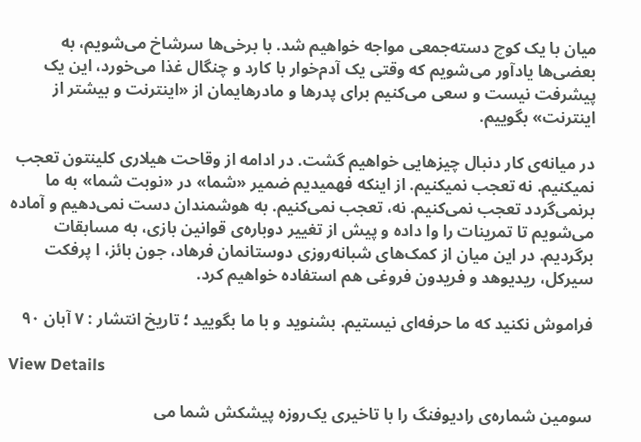میان با یک کوچ دسته‌جمعی مواجه خواهیم شد. با برخی‌ها سرشاخ می‌شویم، به بعضی‌ها یادآور می‌شویم که وقتی یک آدم‌خوار با کارد و چنگال غذا می‌خورد، این یک پیشرفت نیست و سعی می‌کنیم برای پدرها و مادرهایمان از «اینترنت و بیشتر از اینترنت» بگوییم.

در میانه‌ی کار دنبال چیزهایی خواهیم گشت. در ادامه از وقاحت هیلاری کلینتون تعجب نمیکنیم. نه تعجب نمیکنیم. از اینکه فهمیدیم ضمیر «شما» در «نوبت شما» به ما برنمی‌گردد تعجب نمی‌کنیم. نه، تعجب نمی‌کنیم. به هوشمندان دست نمی‌دهیم و آماده می‌شویم تا تمرینات را وا داده و پیش از تغییر دوباره‌ی قوانین بازی، به مسابقات برگردیم. در این میان از کمک‌های شبانه‌روزی دوستانمان فرهاد، جون بائز، ا پرفکت سیرکل، ریدیوهد و فریدون فروغی هم استفاده خواهیم کرد.

فراموش نکنید که ما حرفه‌ای نیستیم. بشنوید و با ما بگویید ؛ تاریخ انتشار : ۷ آبان ۹۰

View Details

سومین شماره‌ی رادیوفنگ را با تاخیری یک‌روزه پیشکش شما می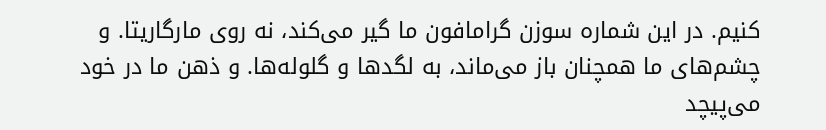کنیم. در این شماره سوزن گرامافون ما گیر می‌کند، نه روی مارگاریتا. و چشم‌های ما همچنان باز می‌ماند، به لگدها و گلوله‌ها. و ذهن ما در خود می‌پیچد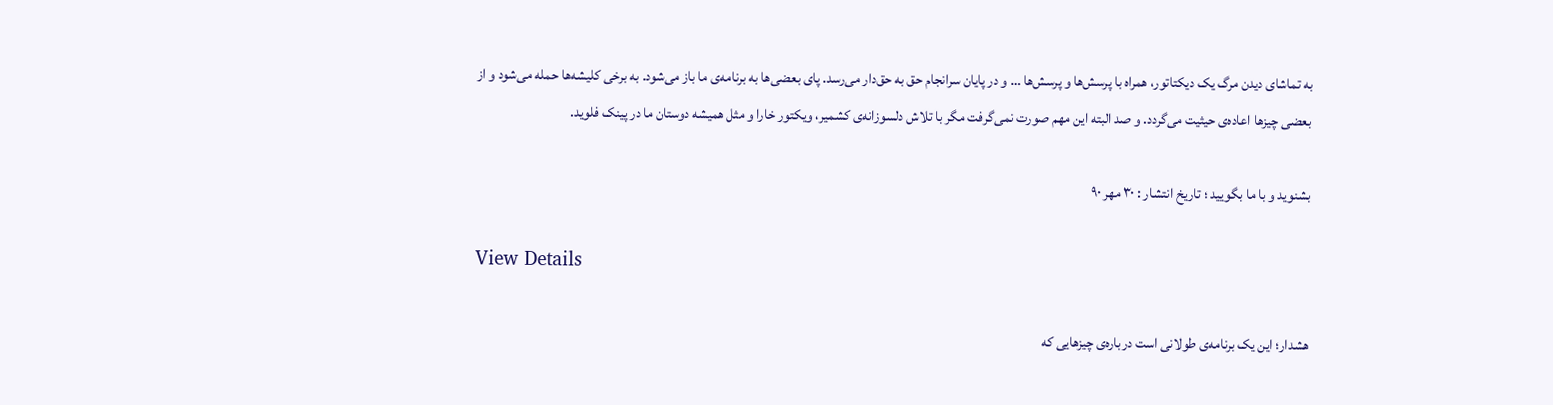به تماشای دیدن مرگ یک دیکتاتور، همراه با پرسش‌ها و پرسش‌ها … و در پایان سرانجام حق به حق‌دار می‌رسد. پای بعضی‌ها به برنامه‌ی ما باز می‌شود. به برخی کلیشه‌ها حمله می‌شود و از بعضی‌ چیزها اعاده‌ی حیثیت می‌گردد. و صد البته این مهم صورت نمی‌گرفت مگر با تلاش دلسوزانه‌ی کشمیر، ویکتور خارا و مثل همیشه دوستان ما در پینک فلوید.

بشنوید و با ما بگویید ؛ تاریخ انتشار : ۳۰ مهر ۹۰

View Details

هشدار؛ این یک برنامه‌ی طولانی است درباره‌ی چیزهایی که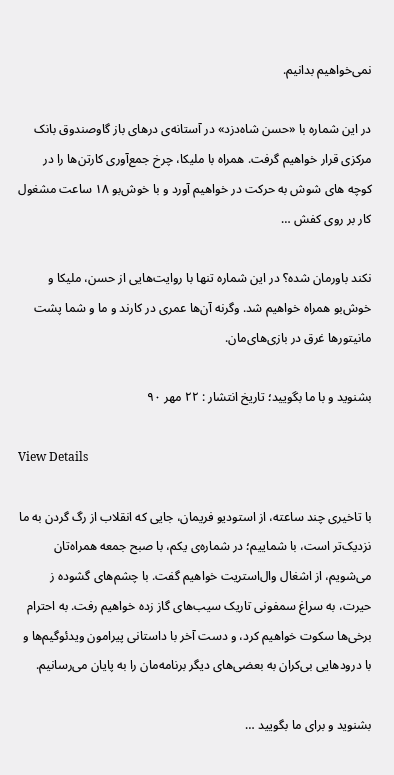نمی‌خواهیم بدانیم.

در این شماره با «حسن شاه‌دزد» در آستانه‌ی درهای باز گاوصندوق بانک مرکزی قرار خواهیم گرفت. همراه با ملیکا، چرخ جمع‌آوری کارتن‌ها را در کوچه های شوش به حرکت در خواهیم آورد و با‌ خوش‌بو ۱۸ ساعت مشغول کار بر روی کفش …

نکند باورمان شده؟ در این شماره تنها با روایت‌هایی از حسن، ملیکا و خوش‌بو همراه خواهیم شد. وگرنه آن‌ها عمری‌ در کارند و ما و شما پشت مانیتورها غرق در بازی‌های‌مان.

بشنوید و با ما بگویید؛ تاریخ انتشار : ۲۲ مهر ۹۰

View Details

با تاخیری چند ساعته، از استودیو فریمان، جایی که انقلاب از رگ گردن به ما نزدیک‌تر است، با شماییم؛ در شماره‌ی یکم، با صبح جمعه همراه‌تان می‌شویم، از اشغال وال‌استریت خواهیم گفت. با چشم‌های گشوده ز حیرت، به سراغ سمفونی تاریک سیب‌های گاز زده خواهیم رفت. به احترام برخی‌ها سکوت خواهیم کرد، و دست آخر با داستانی پیرامون ویدئوگیم‌ها و با درودهایی بی‌کران به بعضی‌های دیگر برنامه‌مان را به پایان می‌رسانیم.

بشنوید و برای ما بگویید …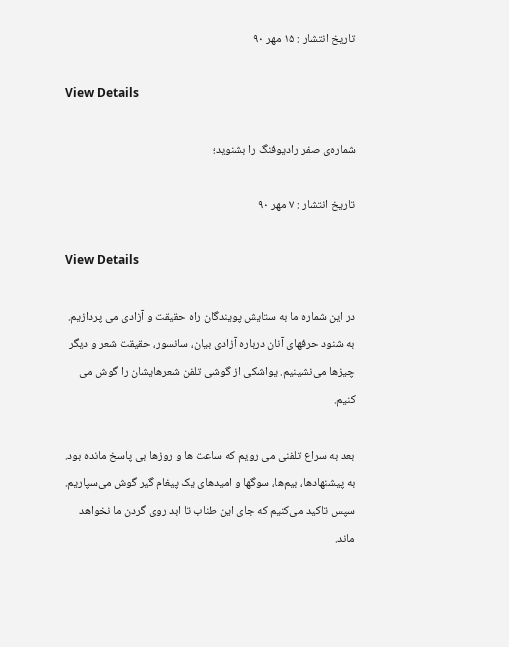تاریخ انتشار : ۱۵ مهر ۹۰

View Details

شماره‌ی صفر رادیوفنگ را بشنوید؛

تاریخ انتشار : ۷ مهر ۹۰

View Details

در این شماره ما به ستایش پویندگان راه حقیقت و آزادی می پردازیم. به شنود حرفهای آنان درباره آزادی بیان، سانسور، حقیقت شعر و دیگر چیزها می‌نشینیم. یواشکی از گوشی تلفن شعرهایشان را گوش می کنیم.

بعد به سراع تلفنی می رویم که ساعت ها و روزها بی پاسخ مانده بود. به پیشنهادها، بیم‌ها، سوگها و امیدهای یک پیغام گیر گوش می‌سپاریم. سپس تاکید می‌کنیم که جای این طناب تا ابد روی گردن ما نخواهد ماند.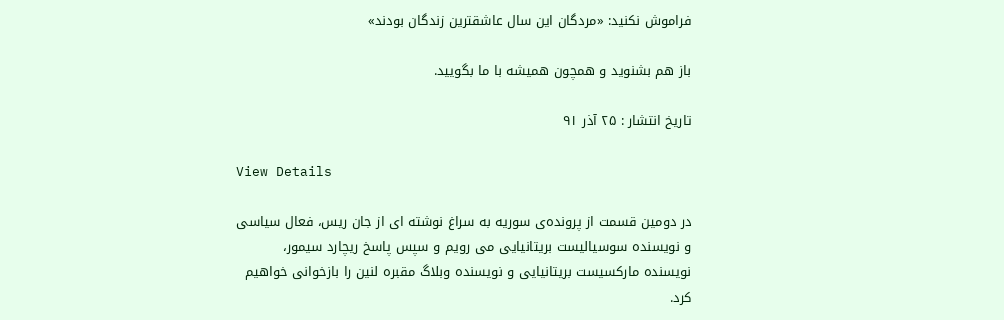فراموش نکنید: «مردگان این سال عاشقترین زندگان بودند»

باز هم بشنوید و همچون همیشه با ما بگویید.

تاریخ انتشار : ۲۵ آذر ۹۱

View Details

در دومین قسمت از پرونده‌ی سوریه به سراغ نوشته ای از جان ریس، فعال سیاسی و نویسنده سوسیالیست بریتانیایی می رویم و سپس پاسخ ریچارد سیمور، نویسنده مارکسیست بریتانیایی و نویسنده وبلاگ مقبره لنین را بازخوانی خواهیم کرد.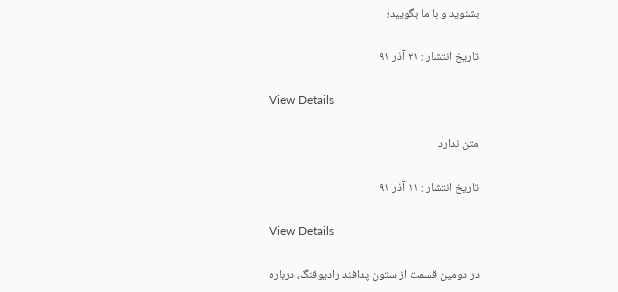بشنوید و با ما بگویید؛

تاریخ انتشار : ۲۱ آذر ۹۱

View Details

متن ندارد

تاریخ انتشار : ۱۱ آذر ۹۱

View Details

در دومین قسمت از ستون پدافند رادیوفنگ، درباره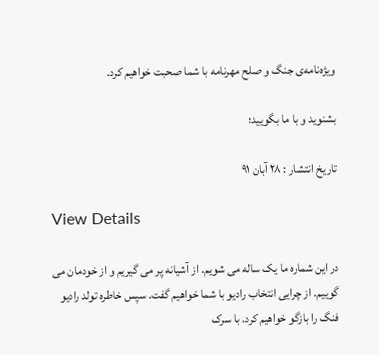ویژه‌نامه‌ی جنگ و صلح مهرنامه با شما صحبت خواهیم کرد.

بشنوید و با ما بگویید؛

تاریخ انتشار : ۲۸ آبان ۹۱

View Details

در این شماره ما یک ساله می شویم. از آشیانه پر می گیریم و از خودمان می گوییم. از چرایی انتخاب رادیو با شما خواهیم گفت. سپس خاطره تولد رادیو فنگ را بازگو خواهیم کرد. با سرک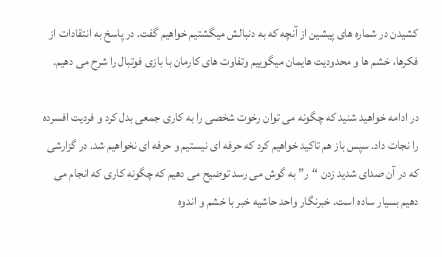کشیدن در شماره های پیشین از آنچه که به دنبالش میگشتیم خواهیم گفت. در پاسخ به انتقادات از فکرها، خشم ها و محدودیت هایمان میگوییم وتفاوت های کارمان با بازی فوتبال را شرح می دهیم.

در ادامه خواهید شنید که چگونه می توان رخوت شخصی را به کاری جمعی بدل کرد و فردیت افسرده را نجات داد. سپس باز هم تاکید خواهیم کرد که حرفه ای نیستیم و حرفه ای نخواهیم شد. در گزارشی که در آن صدای شدید زدن “ر” به گوش می رسد توضیح می دهیم که چگونه کاری که انجام می دهیم بسیار ساده است. خبرنگار واحد حاشیه خبر با خشم و اندوه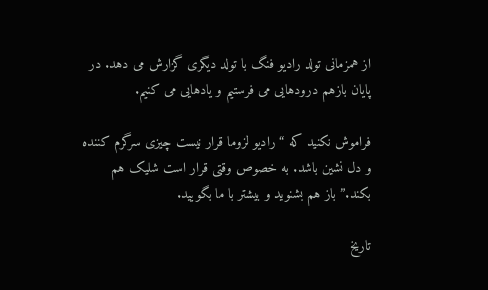از همزمانی تولد رادیو فنگ با تولد دیگری گزارش می دهد. در پایان بازهم درودهایی می فرستیم و یادهایی می کنیم.

فراموش نکنید که “رادیو لزوما قرار نیست چیزی سرگرم کننده و دل نشین باشد. به خصوص وقتی قرار است شلیک هم بکند.” باز هم بشنوید و بیشتر با ما بگویید.

تاریخ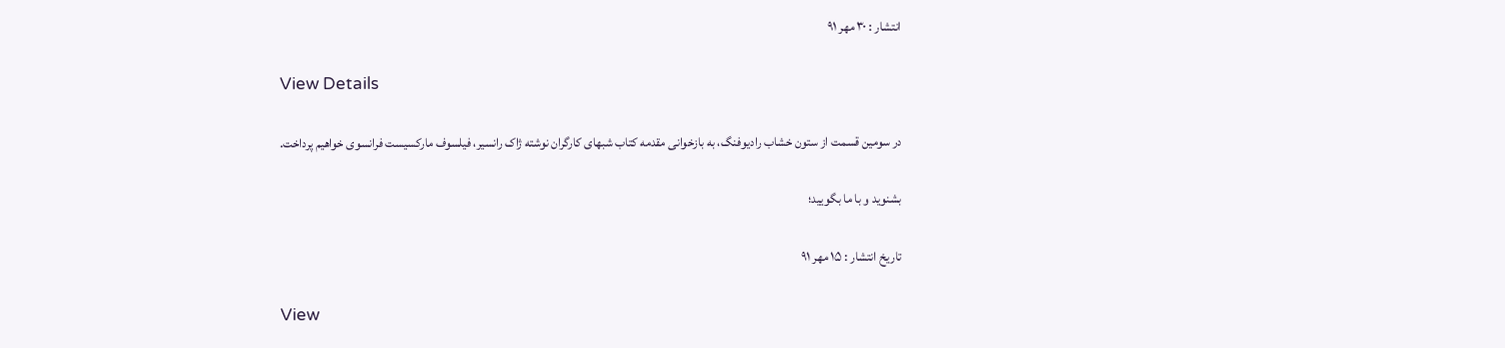انتشار : ۳۰ مهر ۹۱

View Details

در سومین قسمت از ستون خشاب رادیوفنگ، به بازخوانی مقدمه کتاب شبهای کارگران نوشته ژاک رانسیر، فیلسوف مارکسیست فرانسوی خواهیم پرداخت.

بشنوید و با ما بگویید؛

تاریخ انتشار : ۱۵ مهر ۹۱

View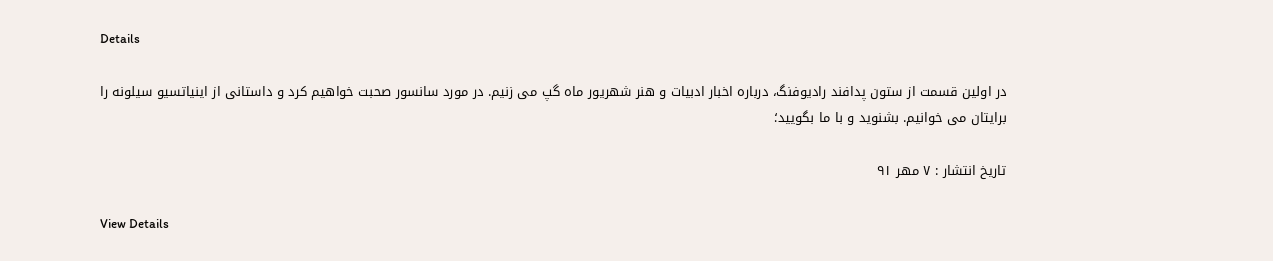Details

در اولین قسمت از ستون پدافند رادیوفنگ، درباره اخبار ادبیات و هنر شهریور ماه گپ می زنیم. در مورد سانسور صحبت خواهیم کرد و داستانی از اینیاتسیو سیلونه را برایتان می خوانیم. بشنوید و با ما بگویید؛

تاریخ انتشار : ۷ مهر ۹۱

View Details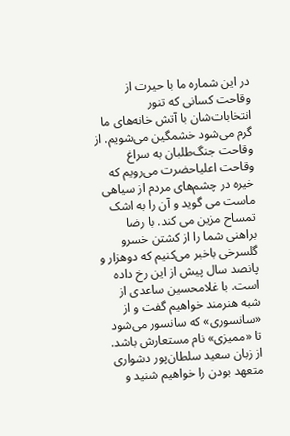در این شماره ما با حیرت از وقاحت کسانی که تنور انتخابات‌شان با آتش خانه‌های ما گرم می‌شود خشمگین می‌شویم. از وقاحت جنگ‌طلبان به سراغ وقاحت اعلیاحضرت می‌رویم که خیره در چشم‌های مردم از سیاهی ماست می گوید و آن را به اشک تمساح مزین می کند. با رضا براهنی شما را از کشتن خسرو گلسرخی باخبر می‌کنیم که دوهزار و پانصد سال پیش از این رخ داده است. با غلامحسین ساعدی از شبه هنرمند خواهیم گفت و از «سانسوری» که سانسور می‌شود تا «ممیزی» نام مستعارش باشد. از زبان سعید سلطان‌پور دشواری متعهد بودن را خواهیم شنید و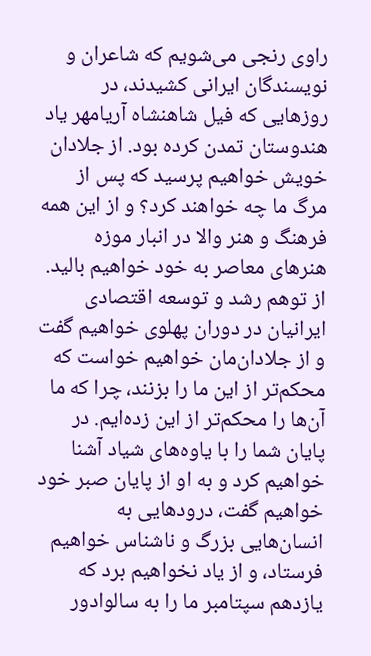راوی رنجی می‌شویم که شاعران و نویسندگان ایرانی کشیدند، در روزهایی که فیل شاهنشاه آریامهر یاد هندوستان تمدن کرده بود. از جلادان خویش خواهیم پرسید که پس از مرگ ما چه خواهند کرد؟ و از این همه فرهنگ و هنر والا در انبار موزه هنرهای معاصر به خود خواهیم بالید. از توهم رشد و توسعه اقتصادی ایرانیان در دوران پهلوی خواهیم گفت و از جلادان‌مان خواهیم خواست که محکم‌تر از این ما را بزنند، چرا که ما آن‌ها را محکم‌تر از این زده‌ایم. در پایان شما را با یاوه‌های شیاد آشنا خواهیم کرد و به او از پایان صبر خود خواهیم گفت، درودهایی به انسان‌هایی بزرگ و ناشناس خواهیم فرستاد، و از یاد نخواهیم برد که یازدهم سپتامبر ما را به سالوادور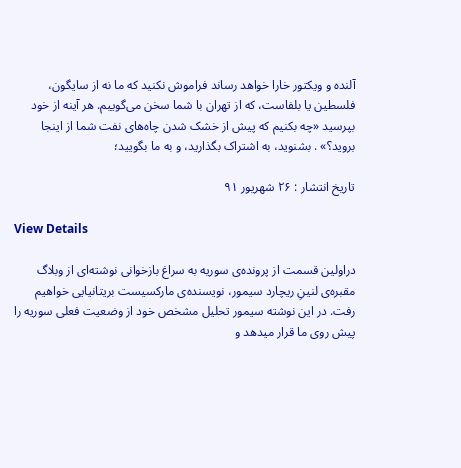آلنده و ویکتور خارا خواهد رساند فراموش نکنید که ما نه از سایگون، فلسطین یا بلفاست، که از تهران با شما سخن می‌گوییم. هر آینه از خود بپرسید «چه بکنیم که پیش از خشک شدن چاه‌های نفت شما از اینجا بروید؟» . بشنوید، به اشتراک بگذارید، و به ما بگویید؛

تاریخ انتشار : ۲۶ شهریور ۹۱

View Details

دراولین قسمت از پرونده‌ی سوریه به سراغ بازخوانی نوشته‌ای از وبلاگ مقبره‌ی لنینِ ریچارد سیمور، نویسنده‌ی مارکسیست بریتانیایی خواهیم رفت. در این نوشته سیمور تحلیل مشخص خود از وضعیت فعلی سوریه را پیش روی ما قرار میدهد و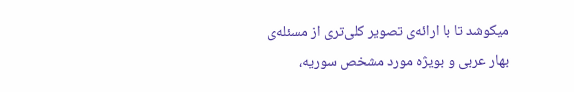میکوشد تا با ارائه‌ی تصویر کلی‌تری از مسئله‌ی بهار عربی و بویژه‌ مورد مشخص سوریه،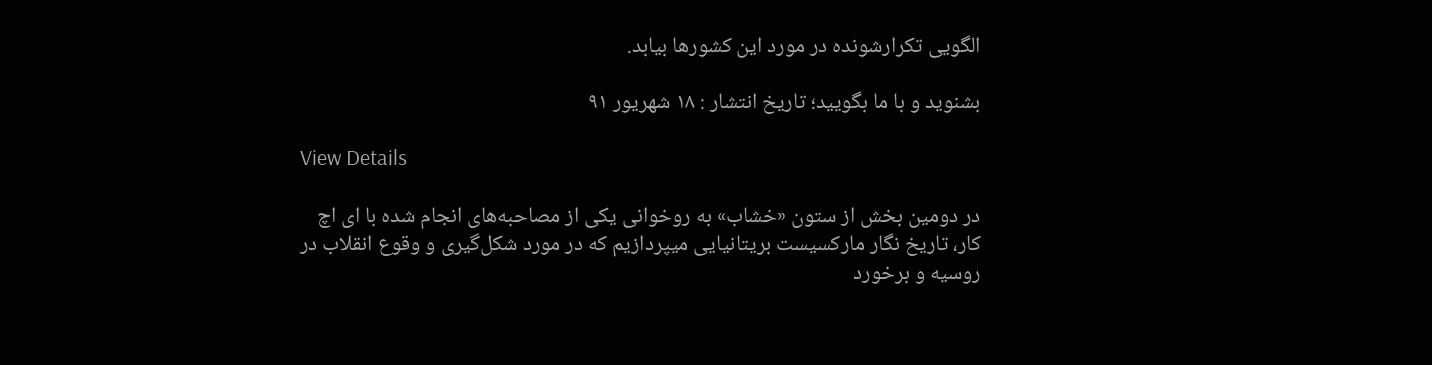الگویی تکرارشونده در مورد این کشورها بیابد.

بشنوید و با ما بگویید؛ تاریخ انتشار : ۱۸ شهریور ۹۱

View Details

در دومین بخش از ستون «خشاب» به روخوانی یکی از مصاحبه‌های انجام شده با ای اچ کار، تاریخ نگار مارکسیست بریتانیایی میپردازیم که در مورد شکل‌گیری و وقوع انقلاب در روسیه و برخورد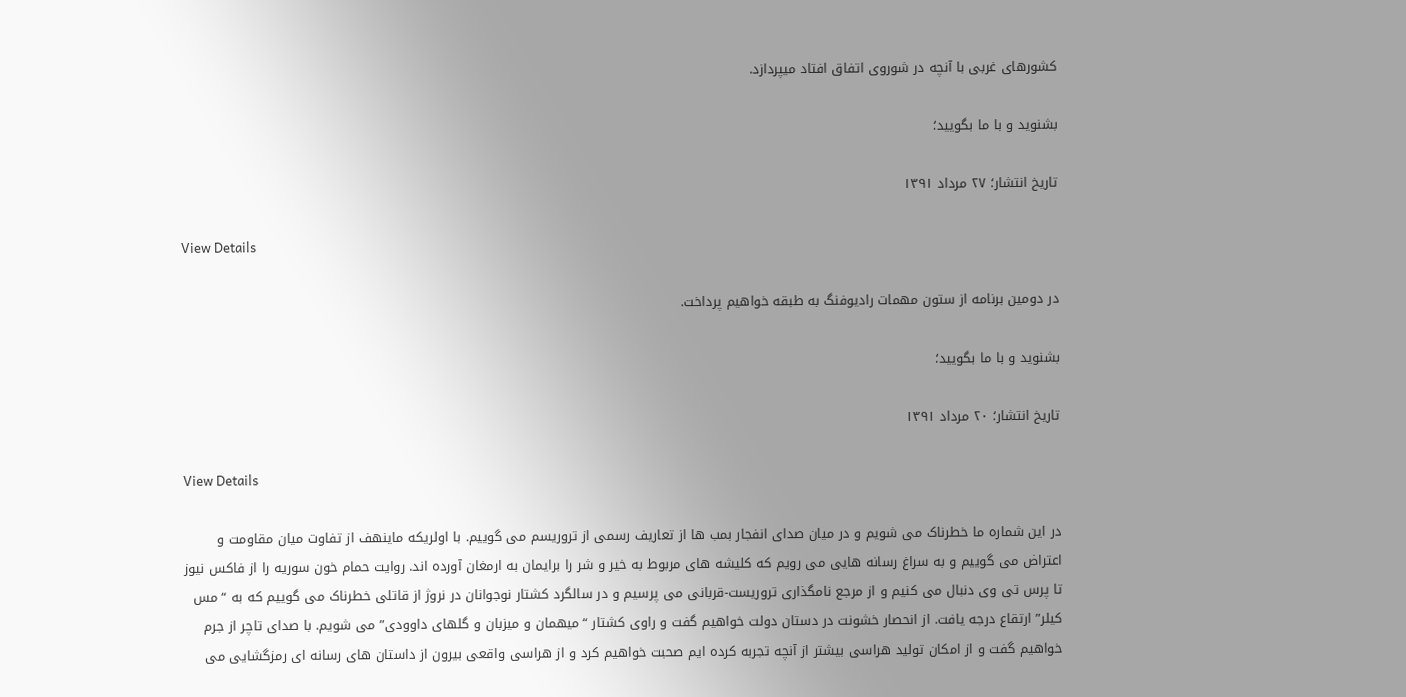کشورهای غربی با آنچه در شوروی اتفاق افتاد میپردازد.

بشنوید و با ما بگویید؛

تاریخ انتشار؛ ۲۷ مرداد ۱۳۹۱

View Details

در دومین برنامه از ستون مهمات رادیوفنگ به طبقه خواهیم پرداخت.

بشنوید و با ما بگویید؛

تاریخ انتشار؛ ۲۰ مرداد ۱۳۹۱

View Details

در این شماره ما خطرناک می شویم و در میان صدای انفجار بمب ها از تعاریف رسمی از تروریسم می گوییم. با اولریکه ماینهف از تفاوت میان مقاومت و اعتراض می گوییم و به سراغ رسانه هایی می رویم که کلیشه های مربوط به خیر و شر را برایمان به ارمغان آورده اند. روایت حمام خون سوریه را از فاکس نیوز تا پرس تی وی دنبال می کنیم و از مرجع نامگذاری تروریست-قربانی می پرسیم و در سالگرد کشتار نوجوانان در نروژ از قاتلی خطرناک می گوییم که به “مس کیلر” ارتقاع درجه یافت. از انحصار خشونت در دستان دولت خواهیم گفت و راوی کشتار “میهمان و میزبان و گلهای داوودی” می شویم. با صدای تاچر از جرم خواهیم گفت و از امکان تولید هراسی بیشتر از آنچه تجربه کرده ایم صحبت خواهیم کرد و از هراسی واقعی بیرون از داستان های رسانه ای رمزگشایی می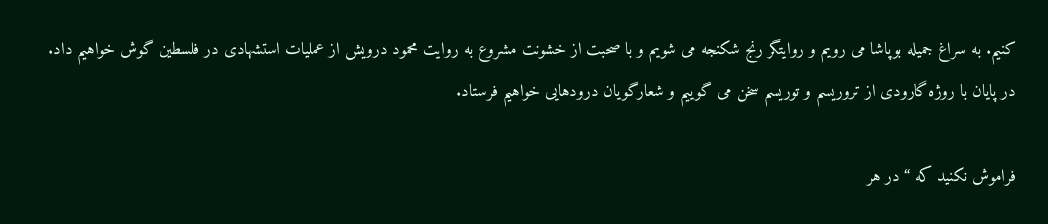کنیم. به سراغ جمیله بوپاشا می رویم و روایتگر رنج شکنجه می شویم و با صحبت از خشونت مشروع به روایت محمود درویش از عملیات استشهادی در فلسطین گوش خواهیم داد. در پایان با روژه گارودی از تروریسم و توریسم سخن می گوییم و شعارگویان درودهایی خواهیم فرستاد.

فراموش نکنید که “در هر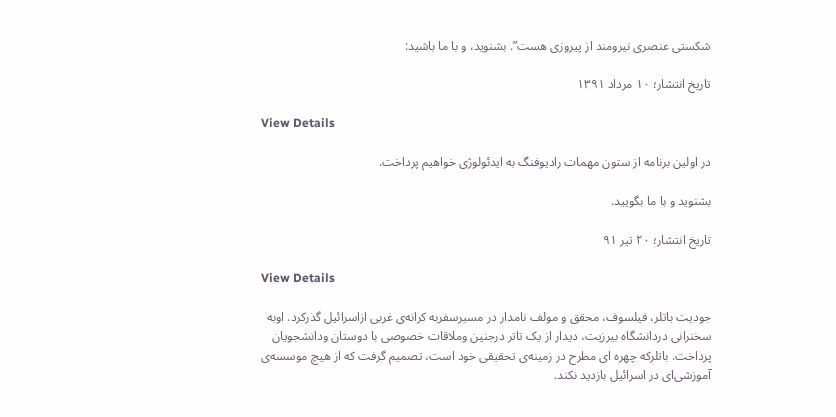شکستی عنصری نیرومند از پیروزی هست”. بشنوید، و با ما باشید:

تاریخ انتشار؛ ۱۰ مرداد ۱۳۹۱

View Details

در اولین برنامه از ستون مهمات رادیوفنگ به ایدئولوژی خواهیم پرداخت.

بشنوید و با ما بگویید.

تاریخ انتشار؛ ۲۰ تیر ۹۱

View Details

جودیت باتلر، فیلسوف، محقق و مولف نامدار در مسیرسفربه کرانه‌ی غربی ازاسرائیل گذرکرد. اوبه سخنرانی دردانشگاه بیرزیت، دیدار از یک تاتر درجنین وملاقات خصوصی با دوستان ودانشجویان پرداخت. باتلرکه چهره ای مطرح در زمینه‌ی تحقیقی خود است، تصمیم گرفت که از هیچ موسسه‌ی آموزشی‌ای در اسرائیل بازدید نکند.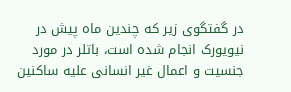در گفتگوی زیر که چندین ماه پیش در نیویورک انجام شده است، باتلر در مورد جنسیت و اعمال غیر انسانی علیه ساکنین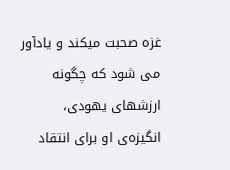غزه صحبت میکند و یادآور می شود که چگونه ارزشهای یهودی، انگیزه‌ی او برای انتقاد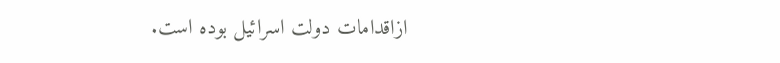ازاقدامات دولت اسرائیل بوده است.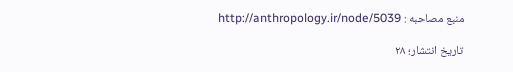منبع مصاحبه : http://anthropology.ir/node/5039

تاریخ انتشار؛ ۲۸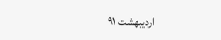اردیبهشت ۹۱